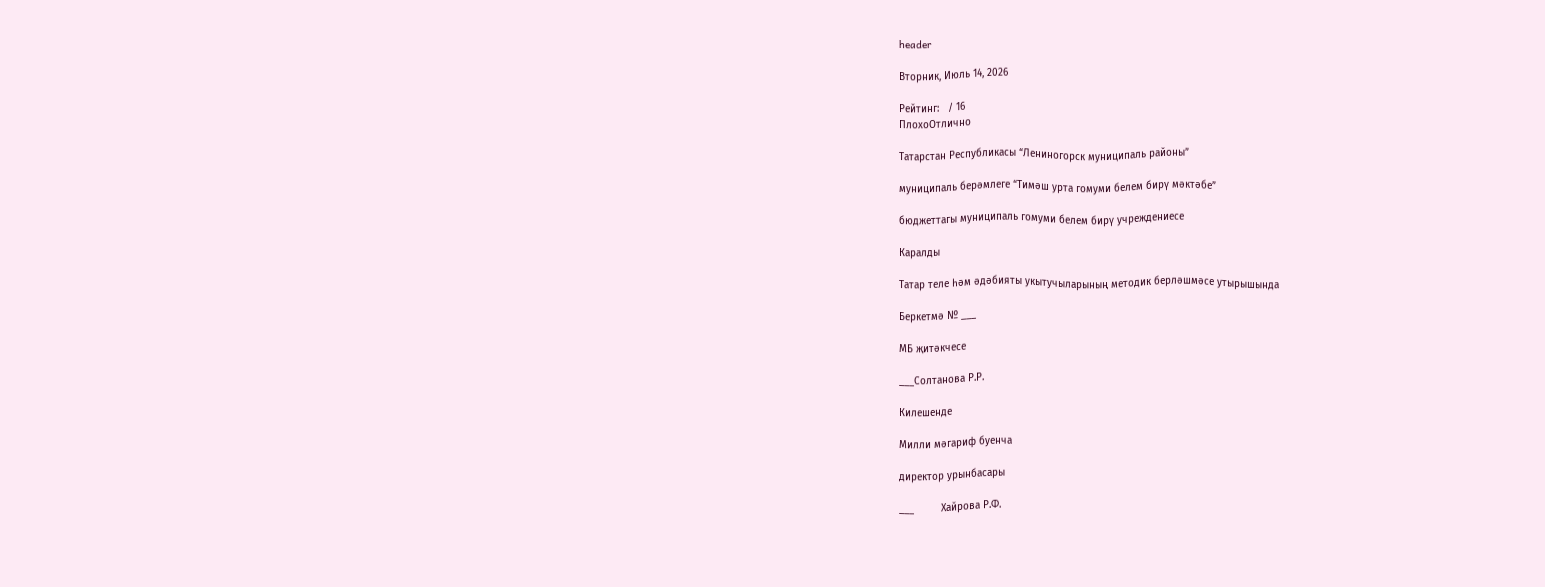header

Вторник, Июль 14, 2026

Рейтинг:   / 16
ПлохоОтлично

Татарстан Республикасы “Лениногорск муниципаль районы”

муниципаль берәмлеге “Тимәш урта гомуми белем бирү мәктәбе”

бюджеттагы муниципаль гомуми белем бирү учреждениесе

Каралды

Татар теле һәм әдәбияты укытучыларының методик берләшмәсе утырышында

Беркетмә № ___

МБ җитәкчесе

___Солтанова Р.Р.

Килешенде

Милли мәгариф буенча

директор урынбасары

___         Хайрова Р.Ф.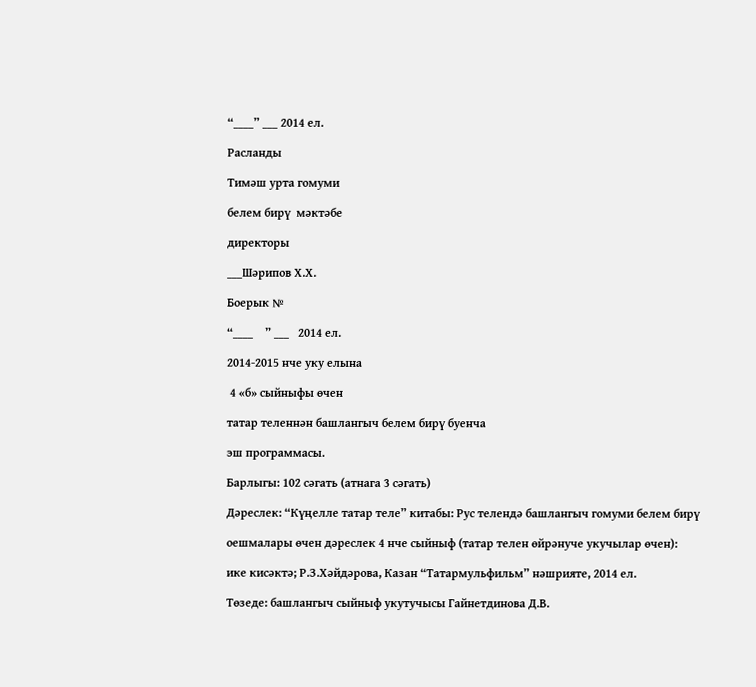“____” ___ 2014 ел.

Расланды

Тимәш урта гомуми

белем бирү  мәктәбе

директоры

___Шәрипов Х.Х.

Боерык №

“____    ” ___   2014 ел.

2014-2015 нче уку елына

 4 «б» сыйныфы өчен

татар теленнән башлангыч белем бирү буенча

эш программасы.

Барлыгы: 102 сәгать (атнага 3 сәгать)

Дәреслек: “Күңелле татар теле” китабы: Рус телендә башлангыч гомуми белем бирү

оешмалары өчен дәреслек 4 нче сыйныф (татар телен өйрәнуче укучылар өчен):

ике кисәктә; Р.З.Хәйдәрова, Казан “Татармульфильм” нәшрияте, 2014 ел.

Төзеде: башлангыч сыйныф укутучысы Гайнетдинова Д.В.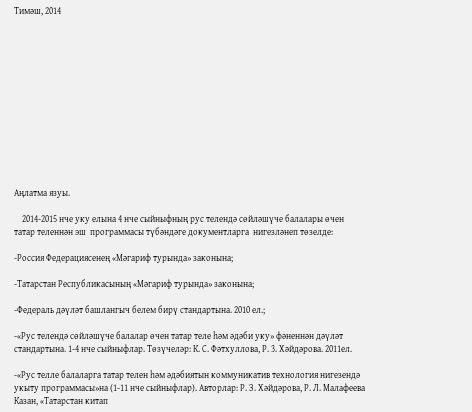Тимәш, 2014













Аңлатма язуы.

    2014-2015 нче уку елына 4 нче сыйныфның рус телендә сөйләшүче балалары өчен татар теленнән эш  программасы түбәндәге документларга  нигезләнеп төзелде:

-Россия Федерациясенең «Мәгариф турында» законына;

-Татарстан Республикасының «Мәгариф турында» законына;

-Федераль дәүләт башлангыч белем бирү стандартына. 2010 ел.;

-«Рус телендә сөйләшүче балалар өчен татар теле һәм әдәби уку» фәненнән дәүләт стандартына. 1-4 нче сыйныфлар. Төзүчеләр: К. С. Фәтхуллова, Р. 3. Хәйдәрова. 2011ел.

-«Рус телле балаларга татар телен һәм әдәбиятын коммуникатив технология нигезендә укыту программасы»на (1-11 нче сыйныфлар). Авторлар: Р. З. Хәйдәрова, Р. Л. Малафеева  Казан, «Татарстан китап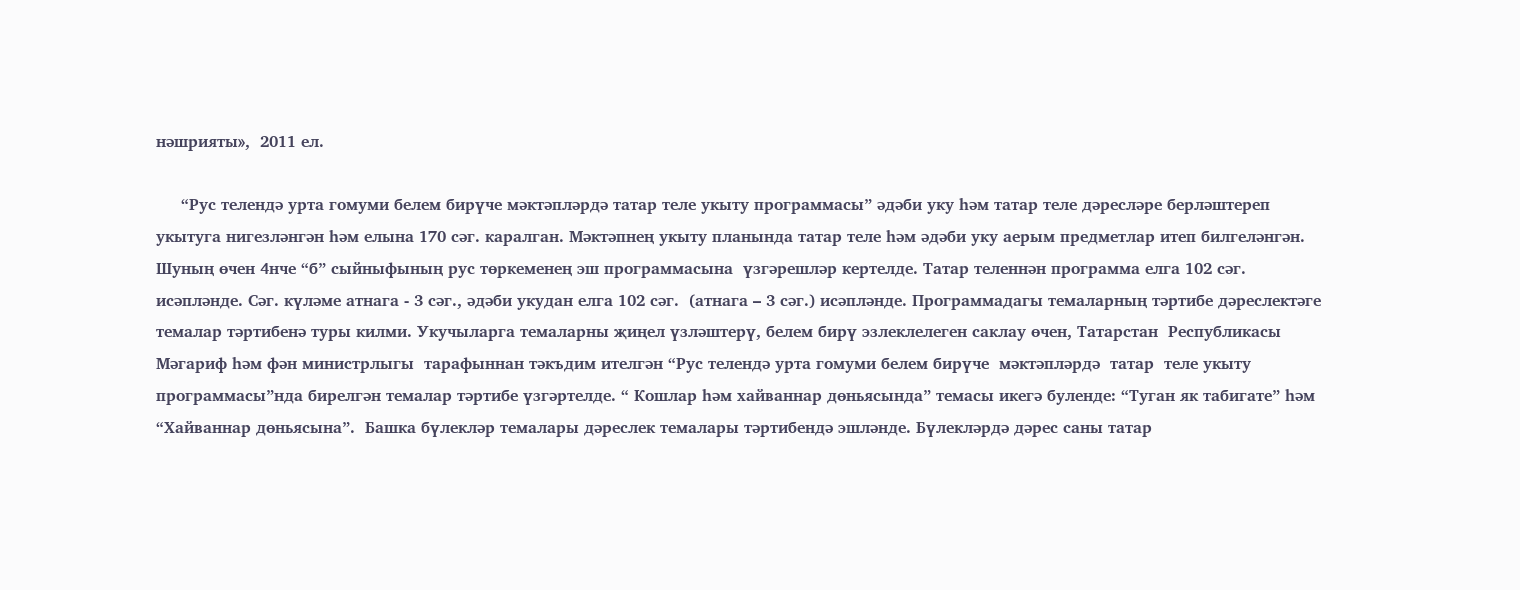нәшрияты»,  2011 ел.

     “Рус телендә урта гомуми белем бирүче мәктәпләрдә татар теле укыту программасы” әдәби уку һәм татар теле дәресләре берләштереп укытуга нигезләнгән һәм елына 170 сәг. каралган. Мәктәпнең укыту планында татар теле һәм әдәби уку аерым предметлар итеп билгеләнгән. Шуның өчен 4нче “б” сыйныфының рус төркеменең эш программасына  үзгәрешләр кертелде. Татар теленнән программа елга 102 сәг. исәпләнде. Сәг. күләме атнага - 3 сәг., әдәби укудан елга 102 сәг.  (атнага – 3 сәг.) исәпләнде. Программадагы темаларның тәртибе дәреслектәге темалар тәртибенә туры килми. Укучыларга темаларны җиңел үзләштерү, белем бирү эзлеклелеген саклау өчен, Татарстан  Республикасы  Мәгариф һәм фән министрлыгы  тарафыннан тәкъдим ителгән “Рус телендә урта гомуми белем бирүче  мәктәпләрдә  татар  теле укыту программасы”нда бирелгән темалар тәртибе үзгәртелде. “ Кошлар һәм хайваннар дөньясында” темасы икегә буленде: “Туган як табигате” һәм “Хайваннар дөньясына”.  Башка бүлекләр темалары дәреслек темалары тәртибендә эшләнде. Бүлекләрдә дәрес саны татар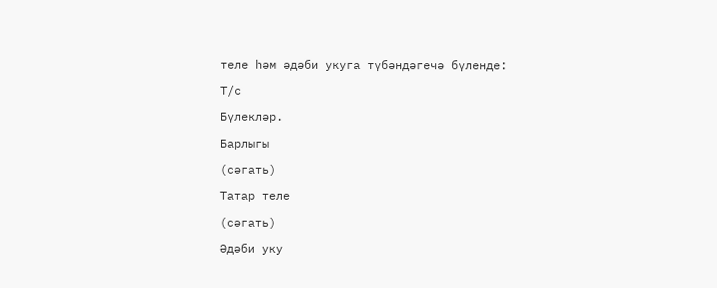теле һәм әдәби укуга түбәндәгечә бүленде:

Т/с

Бүлекләр.

Барлыгы

(сәгать)

Татар теле

(сәгать)

Әдәби уку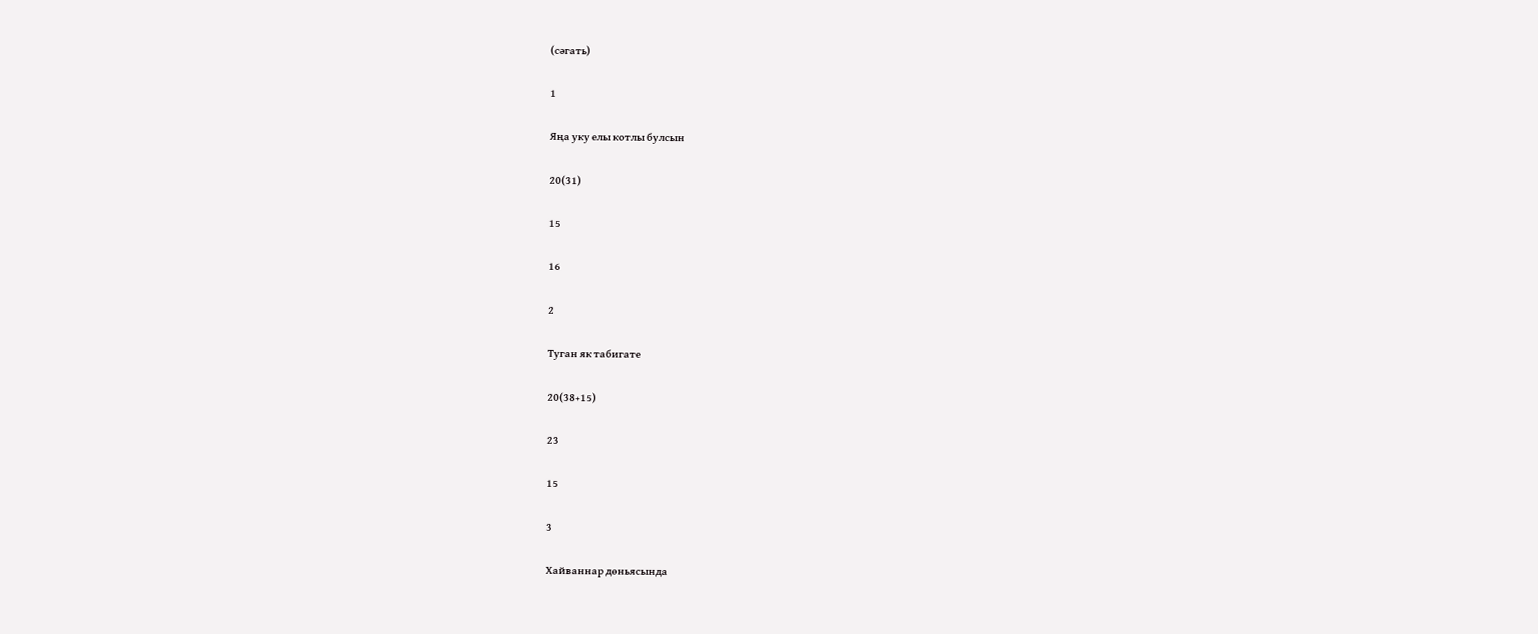(сәгать)

1

Яңа уку елы котлы булсын

20(31)

15

16

2

Туган як табигате

20(38+15)

23

15

3

Хайваннар дөньясында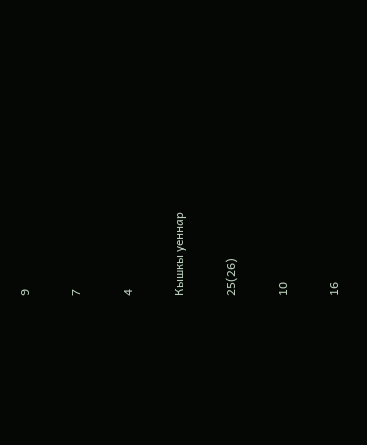9

7

4

Кышкы уеннар

25(26)

10

16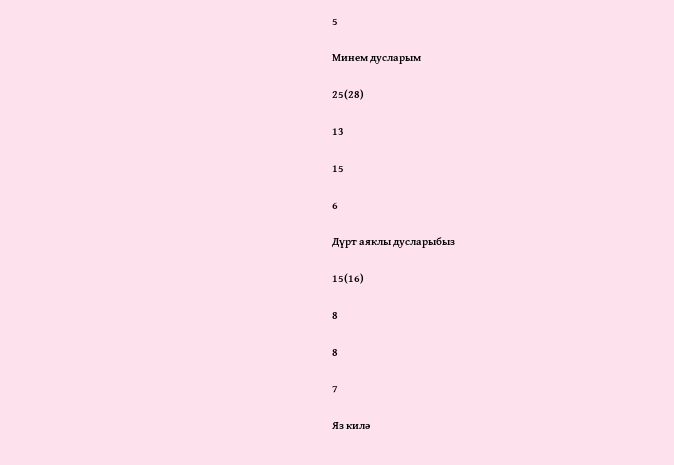5

Минем дусларым

25(28)

13

15

6

Дүрт аяклы дусларыбыз

15(16)

8

8

7

Яз килә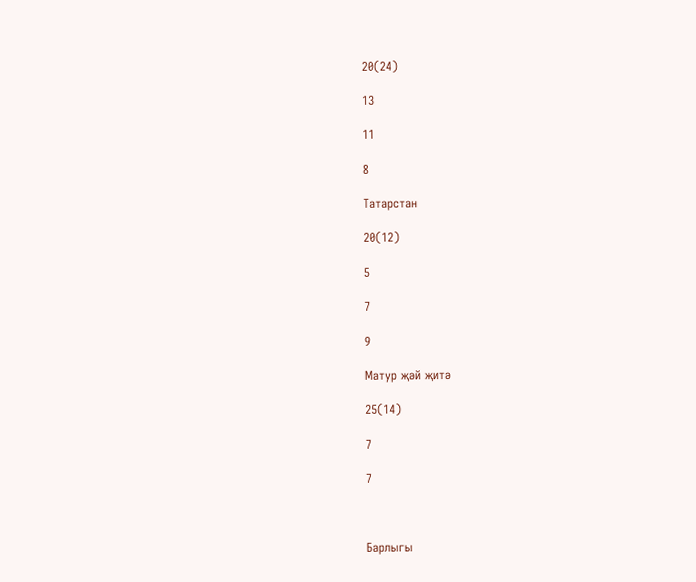20(24)

13

11

8

Татарстан

20(12)

5

7

9

Матур җәй җитә

25(14)

7

7



Барлыгы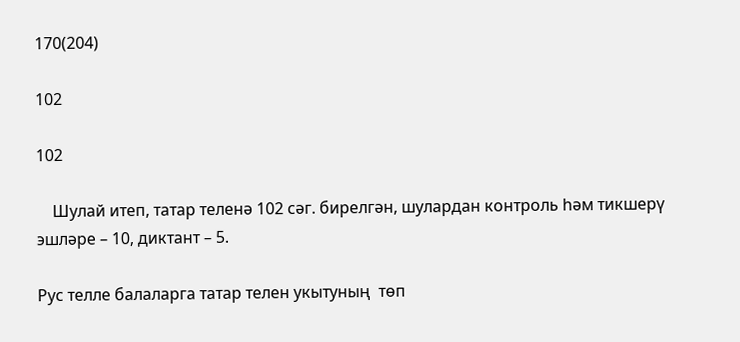170(204)

102

102

    Шулай итеп, татар теленә 102 сәг. бирелгән, шулардан контроль һәм тикшерү эшләре – 10, диктант – 5.

Рус телле балаларга татар телен укытуның  төп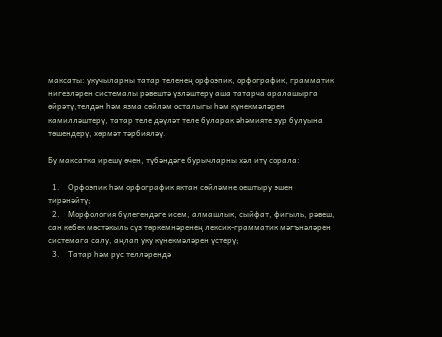максаты: укучыларны татар теленең орфоэпик, орфографик, грамматик нигезләрен системалы рәвештә үзләштерү аша татарча аралашырга өйрәтү,телдән һәм язма сөйләм осталыгы һәм күнекмәләрен камилләштерү, татар теле дәүләт теле буларак әһәмияте зур булуына төшендерү, хөрмәт тәрбияләү.

Бу максатка ирешү өчен, түбәндәге бурычларны хәл итү сорала:

  1.    Орфоэпик һәм орфографик яктан сөйләмне оештыру эшен  тирәнәйтү;
  2.    Морфология бүлегендәге исем, алмашлык, сыйфат, фигыль, рәвеш, сан кебек мөстәкыль сүз төркемнәренең лексик-грамматик мәгънәләрен системага салу, аңлап уку күнекмәләрен үстерү;
  3.    Татар һәм рус телләрендә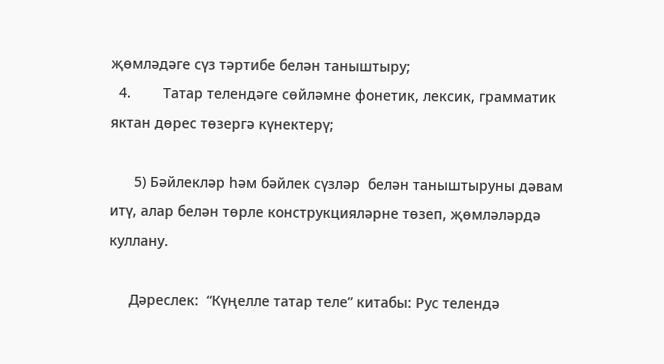җөмләдәге сүз тәртибе белән таныштыру;
  4.        Татар телендәге сөйләмне фонетик, лексик, грамматик яктан дөрес төзергә күнектерү;

      5) Бәйлекләр һәм бәйлек сүзләр  белән таныштыруны дәвам итү, алар белән төрле конструкцияләрне төзеп, җөмләләрдә куллану.

     Дәреслек:  “Күңелле татар теле” китабы: Рус телендә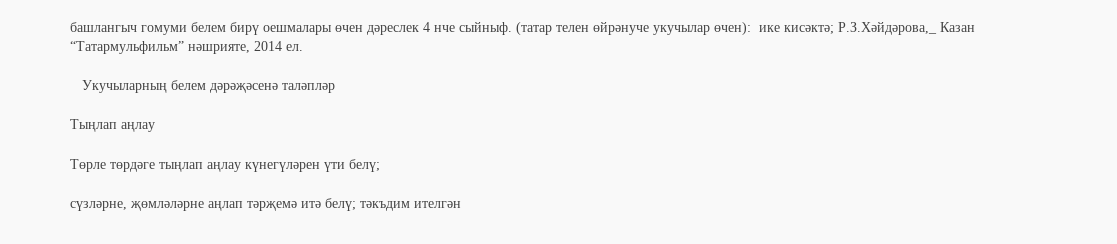башлангыч гомуми белем бирү оешмалары өчен дәреслек 4 нче сыйныф. (татар телен өйрәнуче укучылар өчен):  ике кисәктә; Р.З.Хәйдәрова,_ Казан “Татармульфильм” нәшрияте, 2014 ел.

   Укучыларның белем дәрәҗәсенә таләпләр

Тыңлап аңлау

Төрле төрдәге тыңлап аңлау күнегүләрен үти белү;

сүзләрне, җөмләләрне аңлап тәрҗемә итә белү; тәкъдим ителгән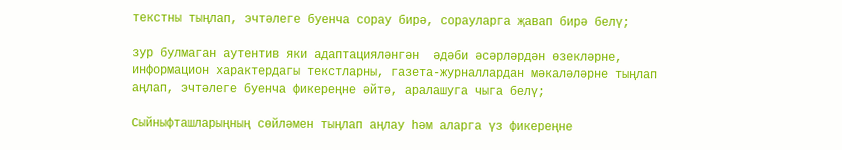текстны тыңлап, эчтәлеге буенча сорау бирә, сорауларга җавап бирә белү;

зур булмаган аутентив яки адаптацияләнгән  әдәби әсәрләрдән өзекләрне, информацион характердагы текстларны, газета-журналлардан мәкаләләрне тыңлап аңлап, эчтәлеге буенча фикереңне әйтә, аралашуга чыга белү;

Сыйныфташларыңның сөйләмен тыңлап аңлау һәм аларга үз фикереңне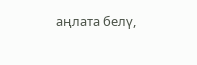аңлата белү,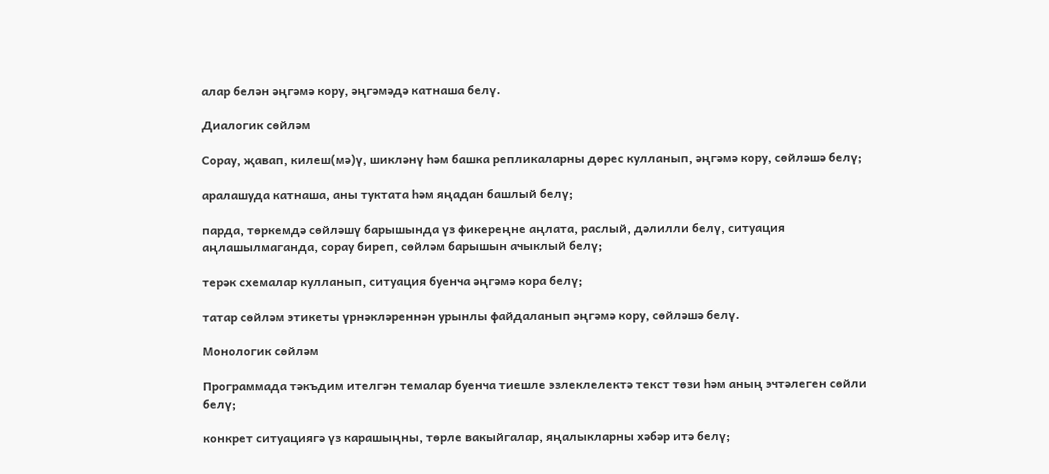алар белән әңгәмә кору, әңгәмәдә катнаша белү.

Диалогик сөйләм

Сорау, җавап, килеш(мә)ү, шикләнү һәм башка репликаларны дөрес кулланып, әңгәмә кору, сөйләшә белү;

аралашуда катнаша, аны туктата һәм яңадан башлый белү;

парда, төркемдә сөйләшү барышында үз фикереңне аңлата, раслый, дәлилли белү, ситуация аңлашылмаганда, сорау биреп, сөйләм барышын ачыклый белү;

терәк схемалар кулланып, ситуация буенча әңгәмә кора белү;

татар сөйләм этикеты үрнәкләреннән урынлы файдаланып әңгәмә кору, сөйләшә белү.

Монологик сөйләм

Программада тәкъдим ителгән темалар буенча тиешле эзлеклелектә текст төзи һәм аның эчтәлеген сөйли белү;

конкрет ситуациягә үз карашыңны, төрле вакыйгалар, яңалыкларны хәбәр итә белү;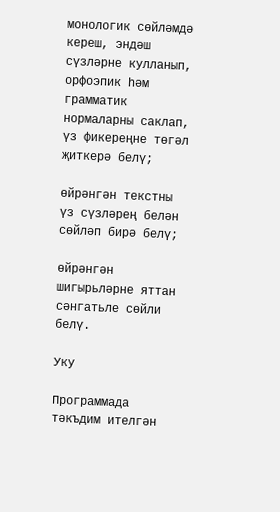монологик сөйләмдә кереш, эндәш сүзләрне кулланып, орфоэпик һәм грамматик нормаларны саклап, үз фикереңне төгәл җиткерә белү;

өйрәнгән текстны үз сүзләрең белән сөйләп бирә белү;

өйрәнгән шигырьләрне яттан сәнгатьле сөйли белү.

Уку

Программада тәкъдим ителгән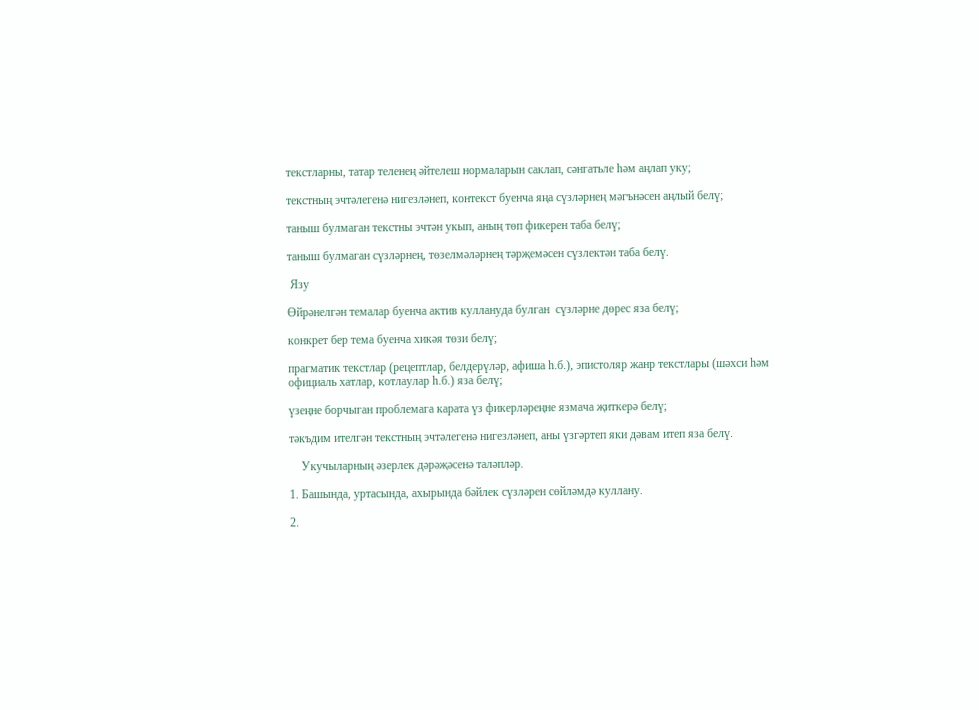текстларны, татар теленең әйтелеш нормаларын саклап, сәнгатьле һәм аңлап уку;

текстның эчтәлегенә нигезләнеп, контекст буенча яңа сүзләрнең мәгънәсен аңлый белү;

таныш булмаган текстны эчтән укып, аның төп фикерен таба белү;

таныш булмаган сүзләрнең, төзелмәләрнең тәрҗемәсен сүзлектән таба белү.

 Язу

Өйрәнелгән темалар буенча актив куллануда булган  сүзләрне дөрес яза белү;

конкрет бер тема буенча хикәя төзи белү;

прагматик текстлар (рецептлар, белдерүләр, афиша һ.б.), эпистоляр жанр текстлары (шәхси һәм официаль хатлар, котлаулар һ.б.) яза белү;

үзеңне борчыган проблемага карата үз фикерләреңне язмача җиткерә белү;

тәкъдим ителгән текстның эчтәлегенә нигезләнеп, аны үзгәртеп яки дәвам итеп яза белү.

    Укучыларның әзерлек дәрәҗәсенә таләпләр.

1. Башында, уртасында, ахырында бәйлек сүзләрен сөйләмдә куллану.

2.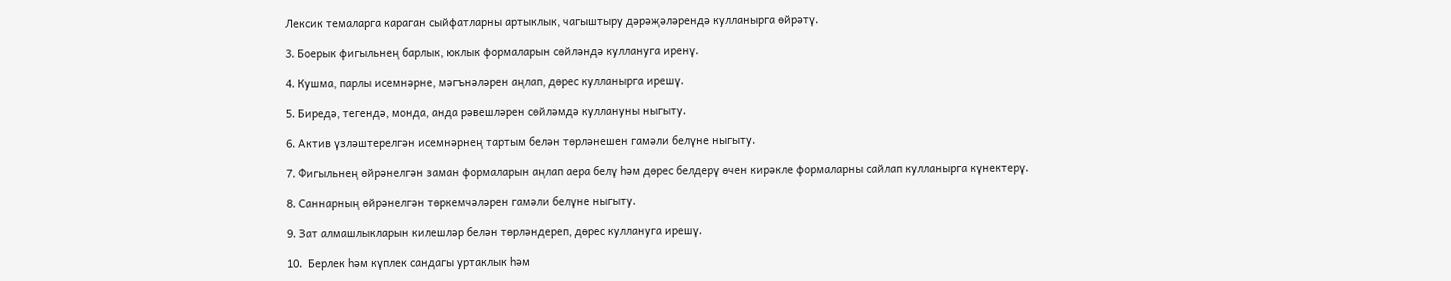Лексик темаларга караган сыйфатларны артыклык, чагыштыру дәрәҗәләрендә кулланырга өйрәтү.

3. Боерык фигыльнең барлык, юклык формаларын сөйләндә куллануга иренү.

4. Кушма, парлы исемнәрне, мәгънәләрен аңлап, дөрес кулланырга ирешү.

5. Биредә, тегендә, монда, анда рәвешләрен сөйләмдә куллануны ныгыту.

6. Актив үзләштерелгән исемнәрнең тартым белән төрләнешен гамәли белүне ныгыту.

7. Фигыльнең өйрәнелгән заман формаларын аңлап аера белү һәм дөрес белдерү өчен кирәкле формаларны сайлап кулланырга күнектерү.

8. Саннарның өйрәнелгән төркемчәләрен гамәли белүне ныгыту.

9. Зат алмашлыкларын килешләр белән төрләндереп, дөрес куллануга ирешү.

10.  Берлек һәм күплек сандагы уртаклык һәм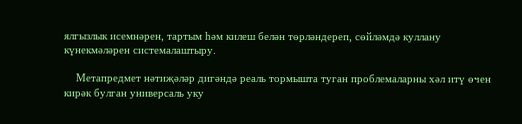ялгызлык исемнәрен, тартым һәм килеш белән төрләндереп, сөйләмдә куллану күнекмәләрен системалаштыру.

    Метапредмет нәтиҗәләр дигәндә реаль тормышта туган проблемаларны хәл итү өчен кирәк булган универсаль уку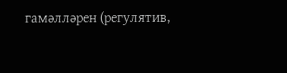гамәлләрен (регулятив,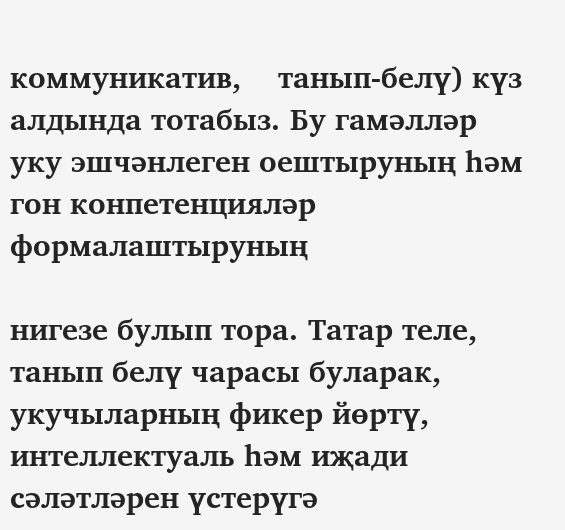коммуникатив,    танып-белү) күз алдында тотабыз. Бу гамәлләр уку эшчәнлеген оештыруның һәм гон конпетенцияләр формалаштыруның

нигезе булып тора. Татар теле, танып белү чарасы буларак, укучыларның фикер йөртү, интеллектуаль һәм иҗади сәләтләрен үстерүгә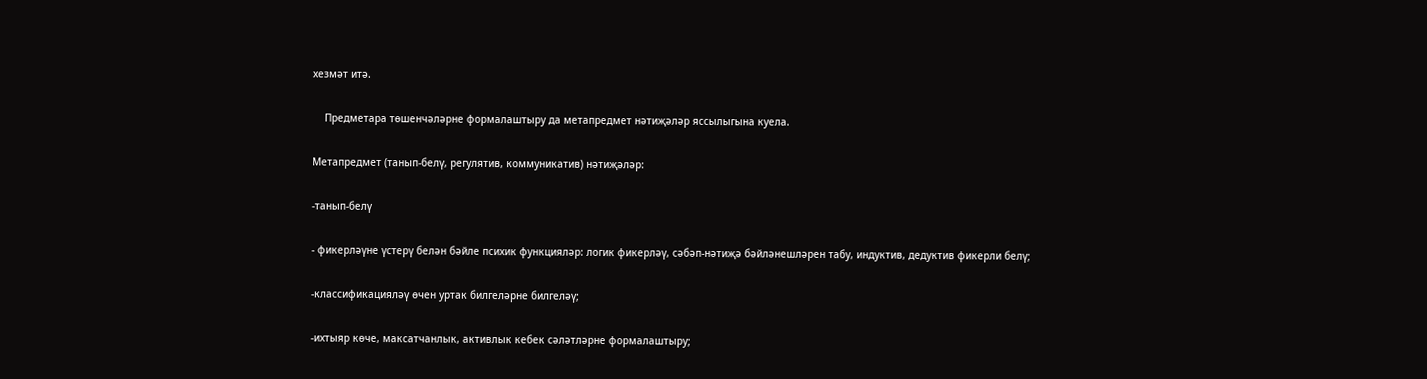хезмәт итә.

    Предметара төшенчәләрне формалаштыру да метапредмет нәтиҗәләр яссылыгына куела.

Метапредмет (танып-белү, регулятив, коммуникатив) нәтиҗәләр:

-танып-белү

- фикерләүне үстерү белән бәйле психик функцияләр: логик фикерләү, сәбәп-нәтиҗә бәйләнешләрен табу, индуктив, дедуктив фикерли белү;

-классификацияләү өчен уртак билгеләрне билгеләү;

-ихтыяр көче, максатчанлык, активлык кебек сәләтләрне формалаштыру;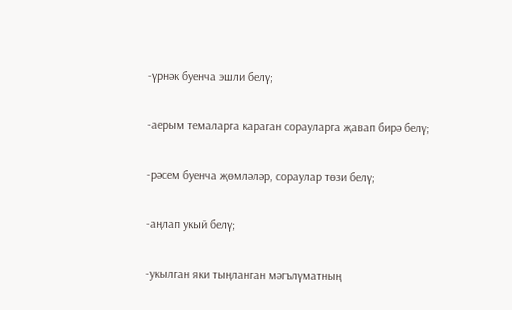-үрнәк буенча эшли белү;

-аерым темаларга караган сорауларга җавап бирә белү;

-рәсем буенча җөмләләр, сораулар төзи белү;

-аңлап укый белү;

-укылган яки тыңланган мәгълүматның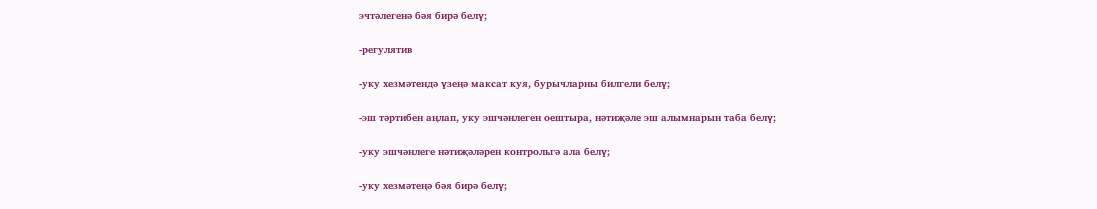эчтәлегенә бәя бирә белү;

-регулятив

-уку хезмәтендә үзеңә максат куя, бурычларны билгели белү;

-эш тәртибен аңлап, уку эшчәнлеген оештыра, нәтиҗәле эш алымнарын таба белү;

-уку эшчәнлеге нәтиҗәләрен контрольгә ала белү;

-уку хезмәтеңә бәя бирә белү;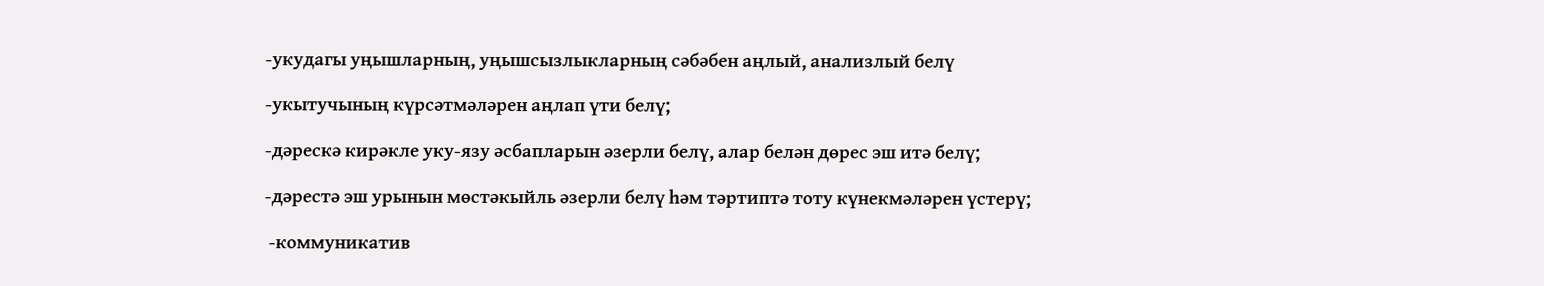-укудагы уңышларның, уңышсызлыкларның сәбәбен аңлый, анализлый белү

-укытучының күрсәтмәләрен аңлап үти белү;

-дәрескә кирәкле уку-язу әсбапларын әзерли белү, алар белән дөрес эш итә белү;

-дәрестә эш урынын мөстәкыйль әзерли белү һәм тәртиптә тоту күнекмәләрен үстерү;

 -коммуникатив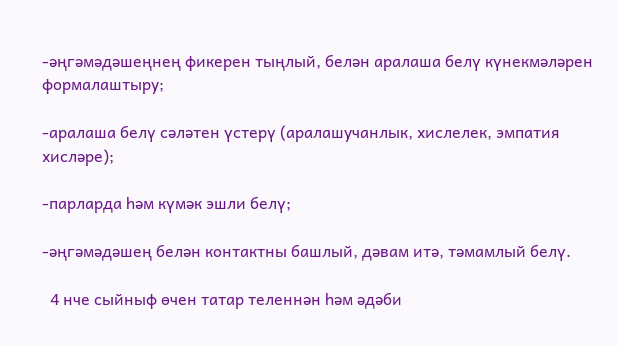-әңгәмәдәшеңнең фикерен тыңлый, белән аралаша белү күнекмәләрен формалаштыру;

-аралаша белү сәләтен үстерү (аралашучанлык, хислелек, эмпатия хисләре);

-парларда һәм күмәк эшли белү;

-әңгәмәдәшең белән контактны башлый, дәвам итә, тәмамлый белү.

  4 нче сыйныф өчен татар теленнән һәм әдәби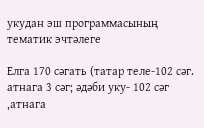укудан эш программасының тематик эчтәлеге

Елга 170 сәгать (татар теле-102 сәг. атнага 3 сәг; әдәби уку- 102 сәг ,атнага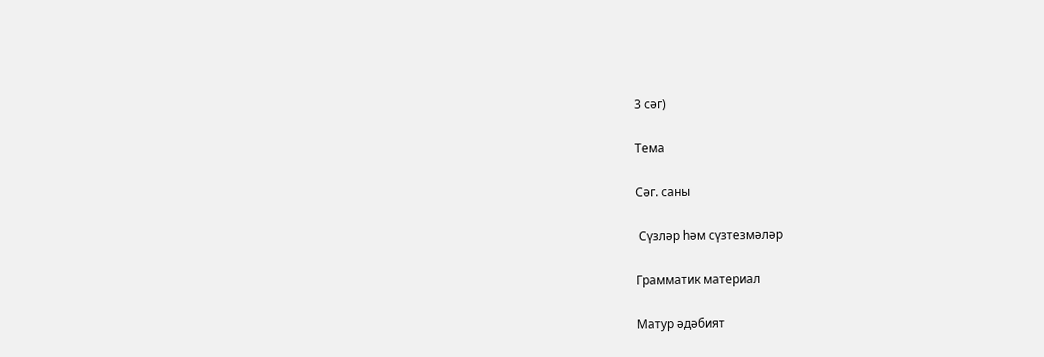3 сәг)

Тема

Сәг. саны

 Сүзләр һәм сүзтезмәләр

Грамматик материал

Матур әдәбият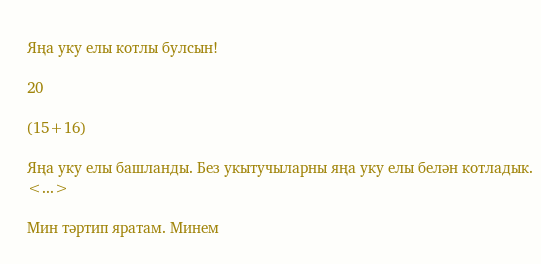Яңа уку елы котлы булсын!

20

(15+16)

Яңа уку елы башланды. Без укытучыларны яңа уку елы белән котладык. <...>

Мин тәртип яратам. Минем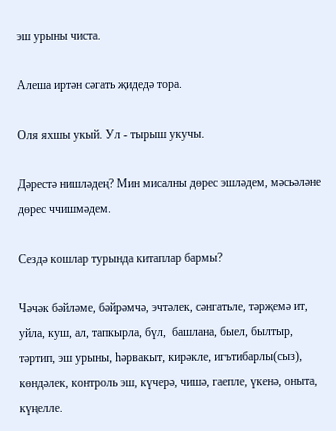эш урыны чиста.

Алеша иртән сәгать җидедә тора.

Оля яхшы укый. Ул - тырыш укучы.

Дәрестә нишләдең? Мин мисалны дөрес эшләдем, мәсьәләне дөрес ччишмәдем.

Сездә кошлар турында китаплар бармы?

Чәчәк бәйләме, бәйрәмчә, эчтәлек, сәнгатьле, тәрҗемә ит, уйла, куш, ал, тапкырла, бүл,  башлана, быел, былтыр, тәртип, эш урыны, һәрвакыт, кирәкле, игътибарлы(сыз), көндәлек, контроль эш, күчерә, чишә, гаепле, үкенә, оныта, күңелле.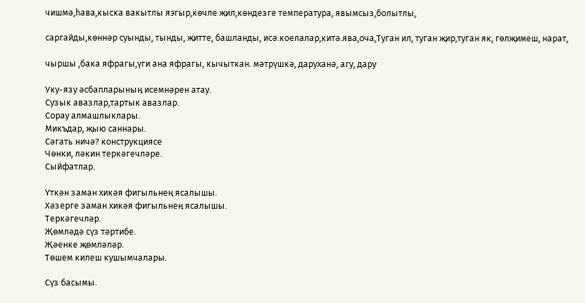чишмә,һава,кыска вакытлы яэгыр,көчле җил,көндезге температура, явымсыз,болытлы,

саргайды,көннәр суынды, тынды, җитте, башланды, исә.коелалар,китә.ява,оча,Туган ил, туган җир,туган як, гөлҗимеш, нарат,

чыршы ,бака яфрагы,үги ана яфрагы, кычыткан. мәтрүшкә, даруханә, агу, дару

Уку-язу әсбапларының исемнәрен атау.
Сузык авазлар,тартык авазлар.
Сорау алмашлыклары.
Микъдар, җыю саннары.
Сәгать ничә? конструкциясе
Чөнки, ләкин теркәгечләре.
Сыйфатлар.

Үткән заман хикәя фигыльнең ясалышы.
Хәзерге заман хикәя фигыльнең ясалышы.
Теркәгечләр.
Җөмләдә сүз тәртибе.
Җәенке җөмләләр.
Төшем килеш кушымчалары.

Сүз басымы.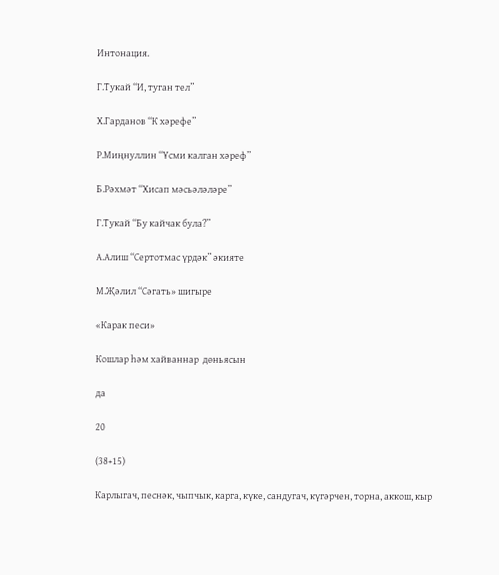Интонация.

Г.Тукай “И, туган тел”

Х.Гарданов “К хәрефе”

Р.Миңнуллин “Үсми калган хәреф”

Б.Рәхмәт “Хисап мәсьәләләре”

Г.Тукай “Бу кайчак була?”

А.Алиш “Сертотмас үрдәк” әкияте

М.Җәлил “Сәгать» шигыре

«Карак песи»

Кошлар һәм хайваннар  дөньясын

да

20

(38+15)

Карлыгач, песнәк, чыпчык, карга, күке, сандугач, күгәрчен, торна, аккош, кыр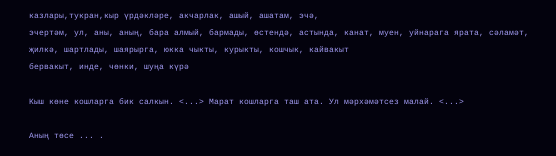казлары,тукран,кыр үрдәкләре, акчарлак, ашый, ашатам, эчә,
эчертәм, ул, аны, аның, бара алмый, бармады, өстендә, астында, канат, муен, уйнарага ярата, сәламәт, җилкә, шартлады, шаярырга, юкка чыкты, курыкты, кошчык, кайвакыт
бервакыт, инде, чөнки, шуңа күрә

Кыш көне кошларга бик салкын. <...> Марат кошларга таш ата. Ул мәрхәмәтсез малай. <...>

Аның төсе ... .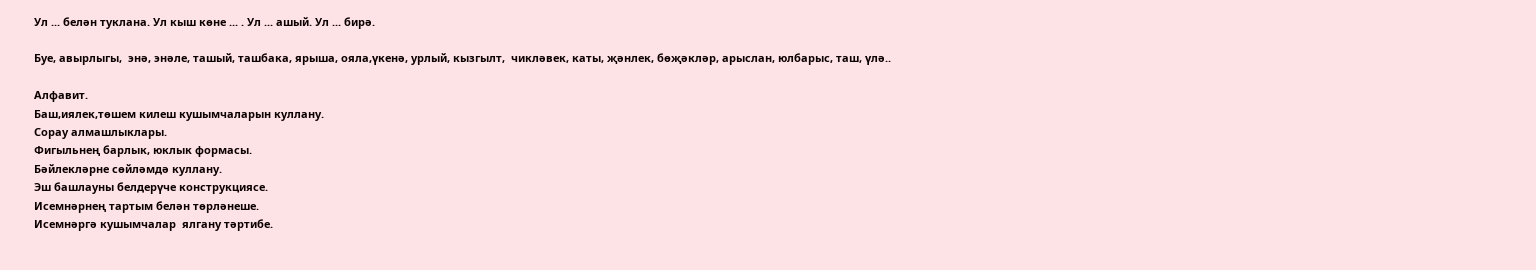Ул ... белән туклана. Ул кыш көне ... . Ул ... ашый. Ул ... бирә.

Буе, авырлыгы,  энә, энәле, ташый, ташбака, ярыша, ояла,үкенә, урлый, кызгылт,  чикләвек, каты, җәнлек, бөҗәкләр, арыслан, юлбарыс, таш, үлә..

Алфавит.
Баш,иялек,төшем килеш кушымчаларын куллану.
Сорау алмашлыклары.
Фигыльнең барлык, юклык формасы.
Бәйлекләрне сөйләмдә куллану.
Эш башлауны белдерүче конструкциясе.
Исемнәрнең тартым белән төрләнеше.
Исемнәргә кушымчалар  ялгану тәртибе.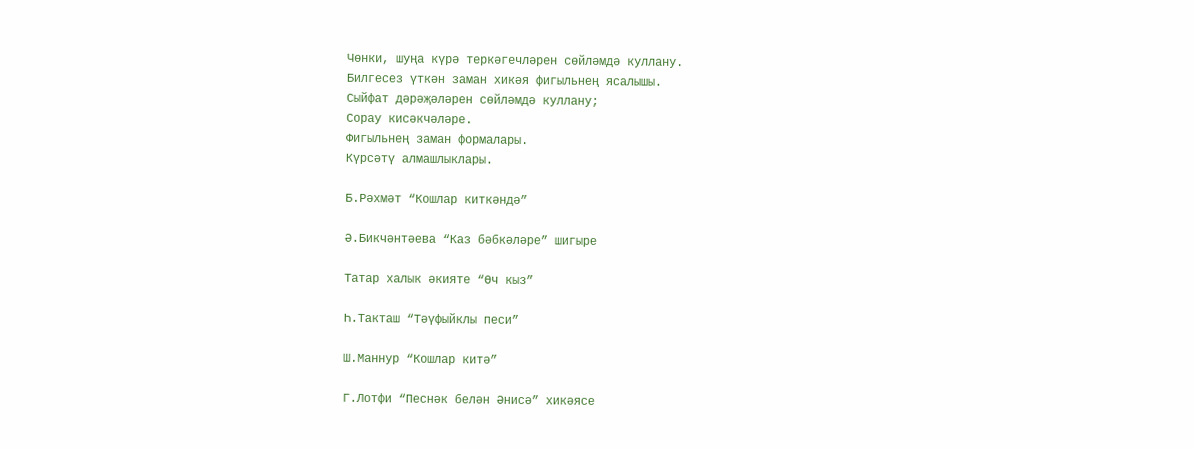Чөнки, шуңа күрә теркәгечләрен сөйләмдә куллану.
Билгесез үткән заман хикәя фигыльнең ясалышы.
Сыйфат дәрәҗәләрен сөйләмдә куллану;
Сорау кисәкчәләре.
Фигыльнең заман формалары.
Күрсәтү алмашлыклары.

Б.Рәхмәт “Кошлар киткәндә”

Ә.Бикчәнтәева “Каз бәбкәләре” шигыре

Татар халык әкияте “Өч кыз”

Һ.Такташ “Тәүфыйклы песи”

Ш.Маннур “Кошлар китә”

Г.Лотфи “Песнәк белән Әнисә” хикәясе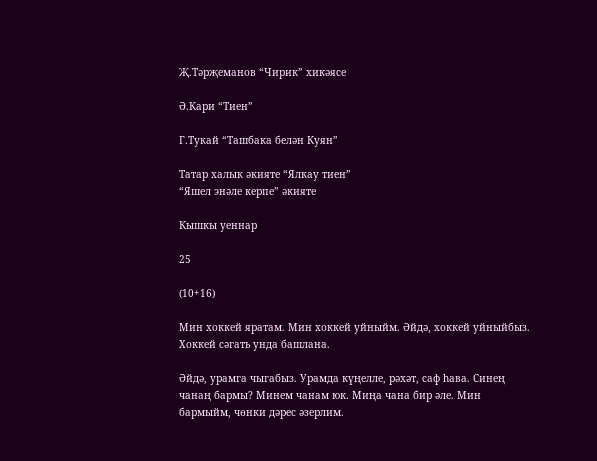Җ.Тәрҗеманов “Чирик” хикәясе

Ә.Кари “Тиен”

Г.Тукай “Ташбака белән Куян”

Татар халык әкияте “Ялкау тиен”
“Яшел энәле керпе” әкияте

Кышкы уеннар

25

(10+16)

Мин хоккей яратам. Мин хоккей уйныйм. Әйдә, хоккей уйныйбыз. Хоккей сәгать унда башлана.

Әйдә, урамга чыгабыз. Урамда күңелле, рәхәт, саф һава. Синең чанаң бармы? Минем чанам юк. Миңа чана бир әле. Мин бармыйм, чөнки дәрес әзерлим.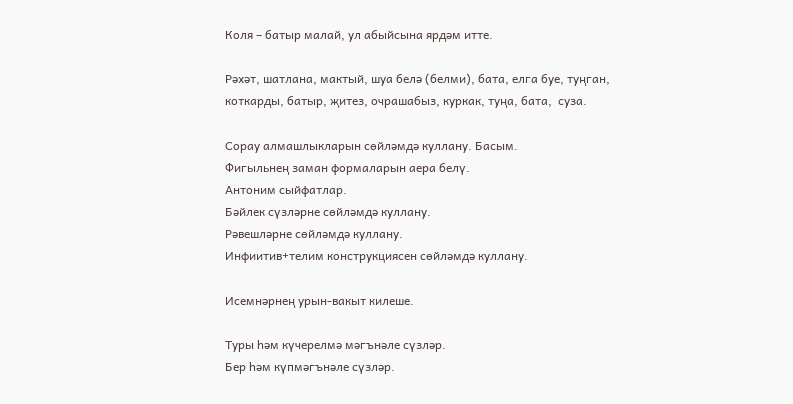Коля – батыр малай, ул абыйсына ярдәм итте.

Рәхәт, шатлана, мактый, шуа белә (белми), бата, елга буе, туңган, коткарды, батыр, җитез, очрашабыз, куркак, туңа, бата,  суза.

Сорау алмашлыкларын сөйләмдә куллану. Басым.
Фигыльнең заман формаларын аера белү.
Антоним сыйфатлар.
Бәйлек сүзләрне сөйләмдә куллану.
Рәвешләрне сөйләмдә куллану.
Инфиитив+телим конструкциясен сөйләмдә куллану.

Исемнәрнең урын-вакыт килеше.

Туры һәм күчерелмә мәгънәле сүзләр.
Бер һәм күпмәгънәле сүзләр.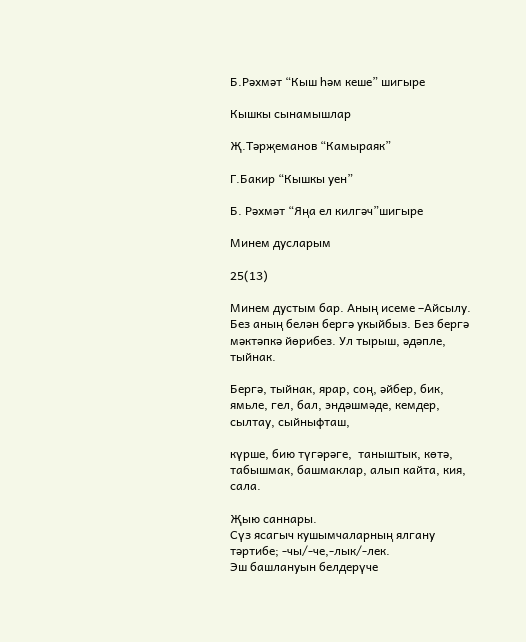Б.Рәхмәт “Кыш һәм кеше” шигыре

Кышкы сынамышлар

Җ.Тәрҗеманов “Камыраяк”

Г.Бакир “Кышкы уен”

Б. Рәхмәт “Яңа ел килгәч”шигыре

Минем дусларым

25(13)

Минем дустым бар. Аның исеме –Айсылу. Без аның белән бергә укыйбыз. Без бергә мәктәпкә йөрибез. Ул тырыш, әдәпле, тыйнак.

Бергә, тыйнак, ярар, соң, әйбер, бик, ямьле, гел, бал, эндәшмәде, кемдер, сылтау, сыйныфташ,

күрше, бию түгәрәге,  таныштык, көтә, табышмак, башмаклар, алып кайта, кия, сала.

Җыю саннары.
Сүз ясагыч кушымчаларның ялгану тәртибе; -чы/-че,-лык/-лек.
Эш башлануын белдерүче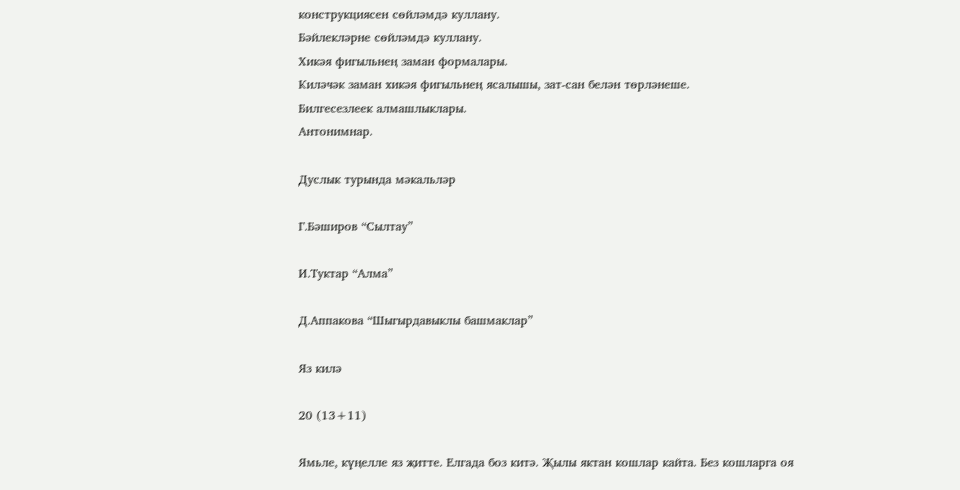конструкциясен сөйләмдә куллану.
Бәйлекләрне сөйләмдә куллану.
Хикәя фигыльнең заман формалары.
Киләчәк заман хикәя фигыльнең ясалышы, зат-сан белән төрләнеше.
Билгесезлеек алмашлыклары.
Антонимнар.

Дуслык турында мәкальләр

Г.Бәширов “Сылтау”

И.Туктар “Алма”

Д.Аппакова “Шыгырдавыклы башмаклар”

Яз килә

20 (13+11)

Ямьле, күңелле яз җитте. Елгада боз китә. Җылы яктан кошлар кайта. Без кошларга оя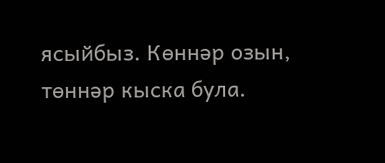ясыйбыз. Көннәр озын, төннәр кыска була.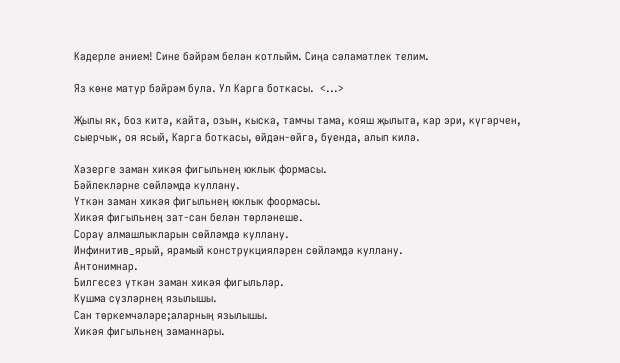Кадерле әнием! Сине бәйрәм белән котлыйм. Сиңа сәламәтлек телим.

Яз көне матур бәйрәм була. Ул Карга боткасы.  <...>

Җылы як, боз китә, кайта, озын, кыска, тамчы тама, кояш җылыта, кар эри, күгәрчен, сыерчык, оя ясый, Карга боткасы, өйдән-өйгә, буенда, алып килә.

Хәзерге заман хикәя фигыльнең юклык формасы.
Бәйлекләрне сөйләмдә куллану.
Үткән заман хикәя фигыльнең юклык фоормасы.
Хикәя фигыльнең зат-сан белән төрләнеше.
Сорау алмашлыкларын сөйләмдә куллану.
Инфинитив_ярый, ярамый конструкцияләрен сөйләмдә куллану.
Антонимнар.
Билгесез үткән заман хикәя фигыльләр.
Кушма сүзләрнең язылышы.
Сан төркемчәләре;аларның язылышы.
Хикәя фигыльнең заманнары.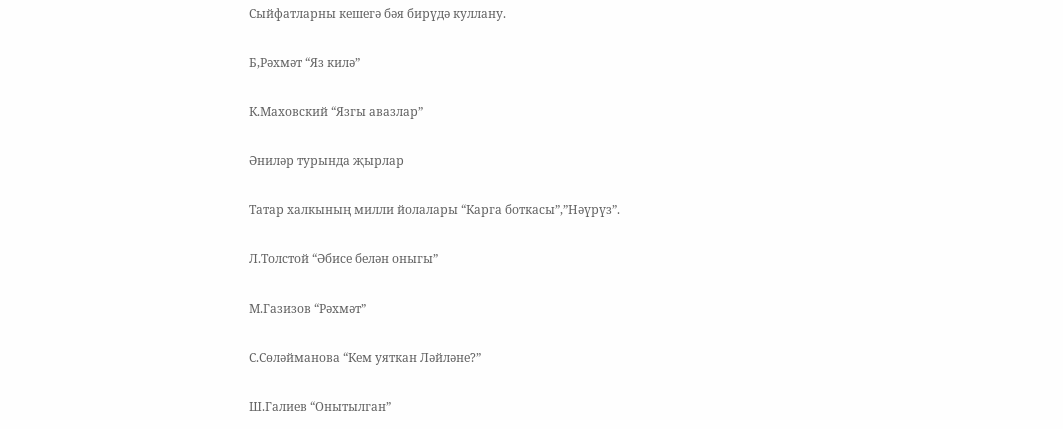Сыйфатларны кешегә бәя бирүдә куллану.

Б,Рәхмәт “Яз килә”

К.Маховский “Язгы авазлар”

Әниләр турында җырлар

Татар халкының милли йолалары “Карга боткасы”,”Нәүрүз”.

Л.Толстой “Әбисе белән оныгы”

М.Газизов “Рәхмәт”

С.Сөләйманова “Кем уяткан Ләйләне?”

Ш.Галиев “Онытылган”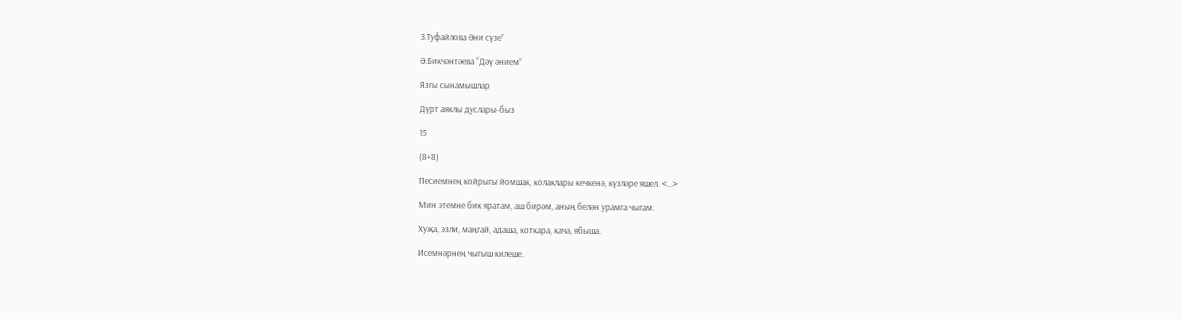З.Туфайлова Әни сүзе”

Ә.Бикчәнтәева “Дәү әнием”

Язгы сынамышлар

Дүрт аяклы дуслары-быз

15

(8+8)

Песиемнең койрыгы йомшак, колаклары кечкенә, күзләре яшел. <...>

Мин этемне бик яратам, аш бирәм, аның белән урамга чыгам.

Хуҗа, эзли, маңгай, адаша, коткара, кача, ябыша.

Исемнәрнең чыгыш килеше.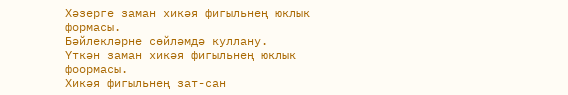Хәзерге заман хикәя фигыльнең юклык формасы.
Бәйлекләрне сөйләмдә куллану.
Үткән заман хикәя фигыльнең юклык фоормасы.
Хикәя фигыльнең зат-сан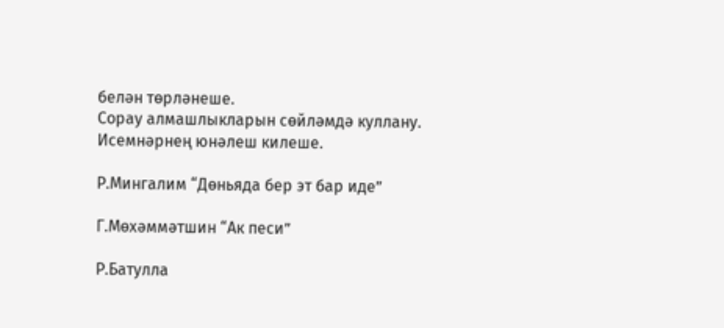белән төрләнеше.
Сорау алмашлыкларын сөйләмдә куллану.
Исемнәрнең юнәлеш килеше.

Р.Мингалим “Дөньяда бер эт бар иде”

Г.Мөхәммәтшин “Ак песи”

Р.Батулла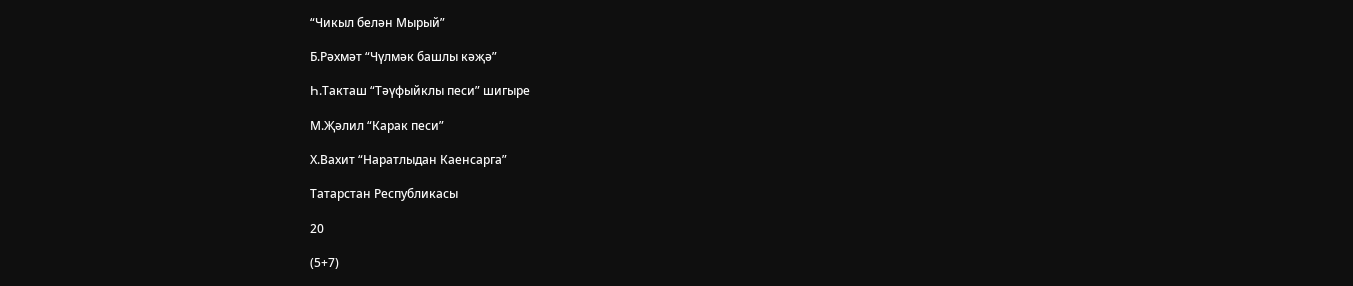“Чикыл белән Мырый”

Б.Рәхмәт “Чүлмәк башлы кәҗә”

Һ.Такташ “Тәүфыйклы песи” шигыре

М.Җәлил “Карак песи”

Х.Вахит “Наратлыдан Каенсарга”

Татарстан Республикасы

20

(5+7)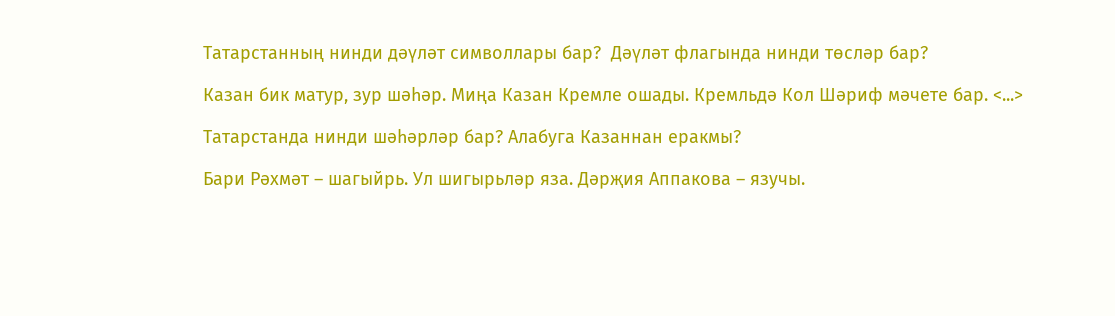Татарстанның нинди дәүләт символлары бар?  Дәүләт флагында нинди төсләр бар?

Казан бик матур, зур шәһәр. Миңа Казан Кремле ошады. Кремльдә Кол Шәриф мәчете бар. <...>

Татарстанда нинди шәһәрләр бар? Алабуга Казаннан еракмы?

Бари Рәхмәт – шагыйрь. Ул шигырьләр яза. Дәрҗия Аппакова – язучы.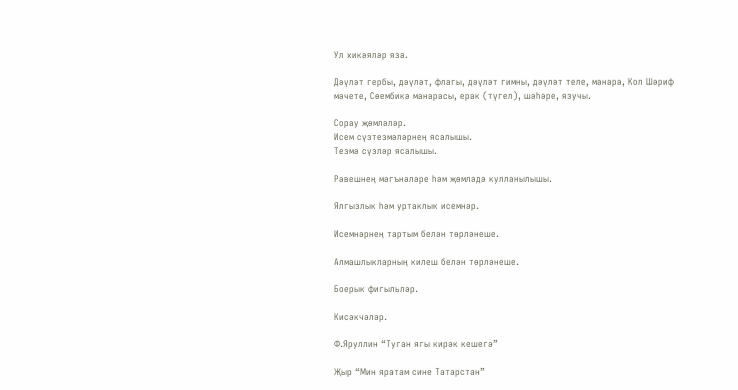Ул хикәяләр яза.

Дәүләт гербы, дәүләт, флагы, дәүләт гимны, дәүләт теле, манара, Кол Шәриф мәчете, Сөембикә манарасы, ерак (түгел), шәһәре, язучы.

Сорау җөмләләр.
Исем сүзтезмәләрнең ясалышы.
Тезмә сүзләр ясалышы.

Рәвешнең мәгънәләре һәм җөмләдә кулланылышы.

Ялгызлык һәм уртаклык исемнәр.

Исемнәрнең тартым белән төрләнеше.

Алмашлыкларның килеш белән төрләнеше.

Боерык фигыльләр.

Кисәкчәләр.

Ф.Яруллин “Туган ягы кирәк кешегә”

Җыр “Мин яратам сине Татарстан”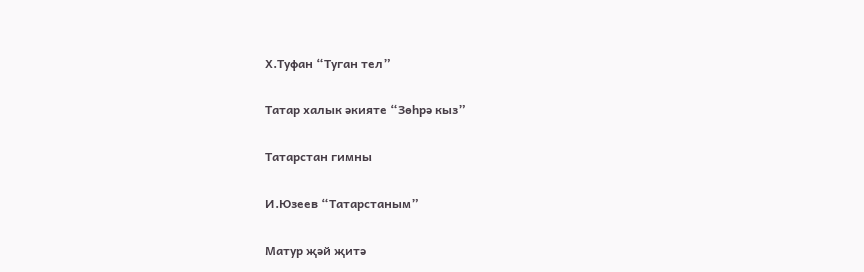Х.Туфан “Туган тел”

Татар халык әкияте “Зөһрә кыз”

Татарстан гимны

И.Юзеев “Татарстаным”

Матур җәй җитә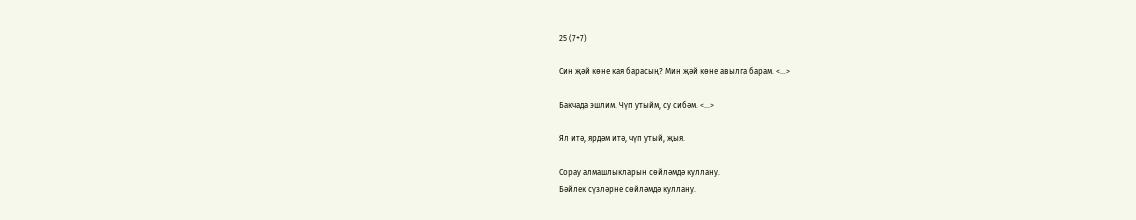25 (7+7)

Син җәй көне кая барасың? Мин җәй көне авылга барам. <...>

Бакчада эшлим. Чүп утыйм, су сибәм. <...>

Ял итә, ярдәм итә, чүп утый, җыя.

Сорау алмашлыкларын сөйләмдә куллану.
Бәйлек сүзләрне сөйләмдә куллану.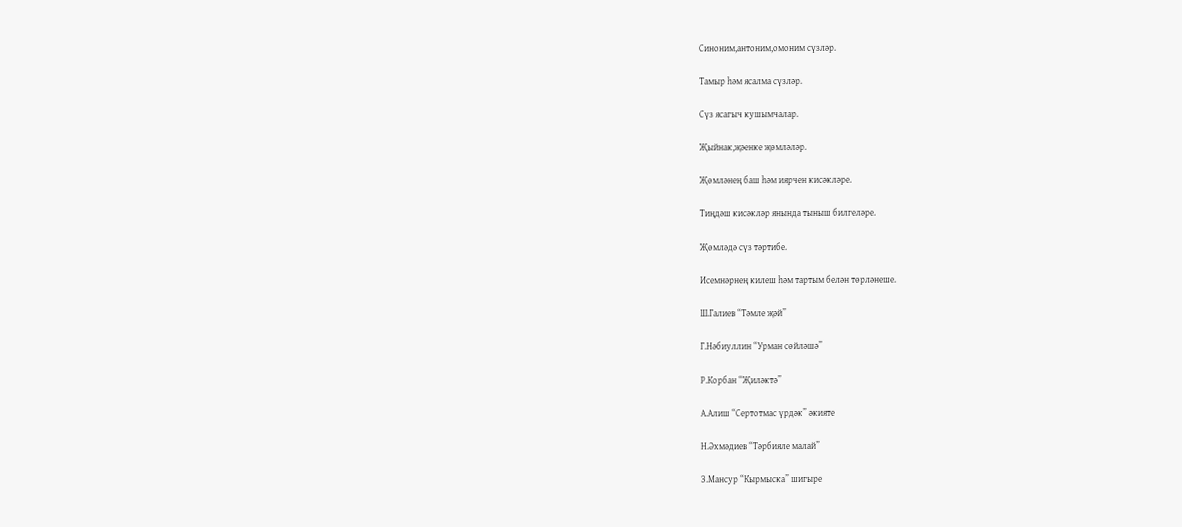Синоним,антоним,омоним сүзләр.

Тамыр һәм ясалма сүзләр.

Сүз ясагыч кушымчалар.

Җыйнак,җәенке җөмләләр.

Җөмләнең баш һәм иярчен кисәкләре.

Тиңдәш кисәкләр янында тыныш билгеләре.

Җөмләдә сүз тәртибе.

Исемнәрнең килеш һәм тартым белән төрләнеше.

Ш.Галиев “Тәмле җәй”

Г.Нәбиуллин “Урман сөйләшә”

Р.Корбан “Җиләктә”

А.Алиш “Сертотмас үрдәк” әкияте

Н.Әхмәдиев “Тәрбияле малай”

З.Мансур “Кырмыска” шигыре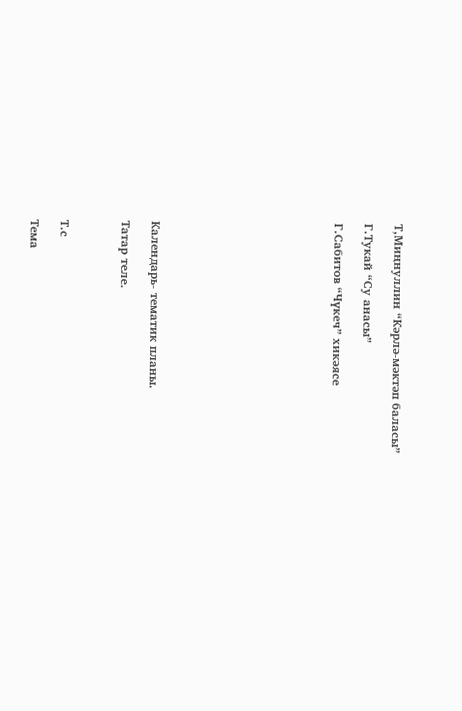Т,Миңнуллин “Кәрлә-мәктәп баласы”

Г.Тукай “Су анасы”

Г.Сабитов “Чүкеч” хикәясе











Календарь- тематик планы.

Татар теле.



Т.с

Тема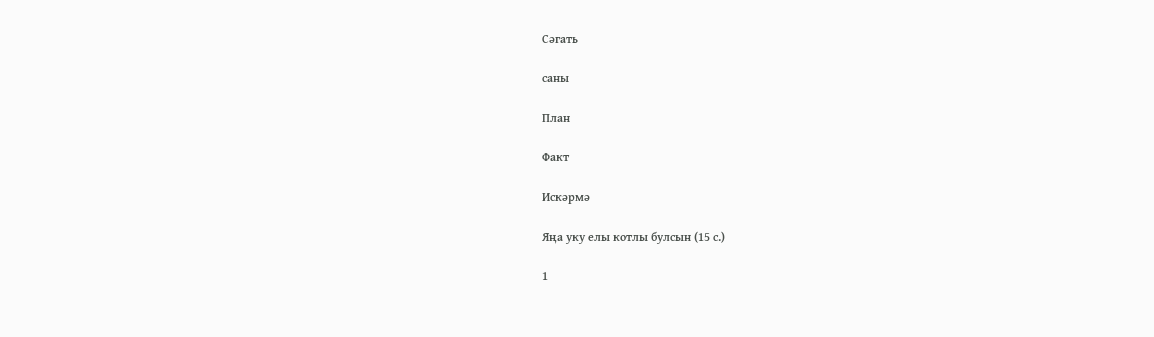Сәгать

саны

План

Факт

Искәрмә

Яңа уку елы котлы булсын (15 с.)

1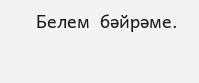Белем  бәйрәме.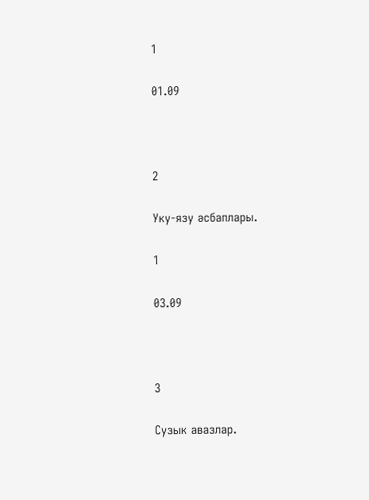1

01.09



2

Уку-язу әсбаплары.

1

03.09



3

Сузык авазлар.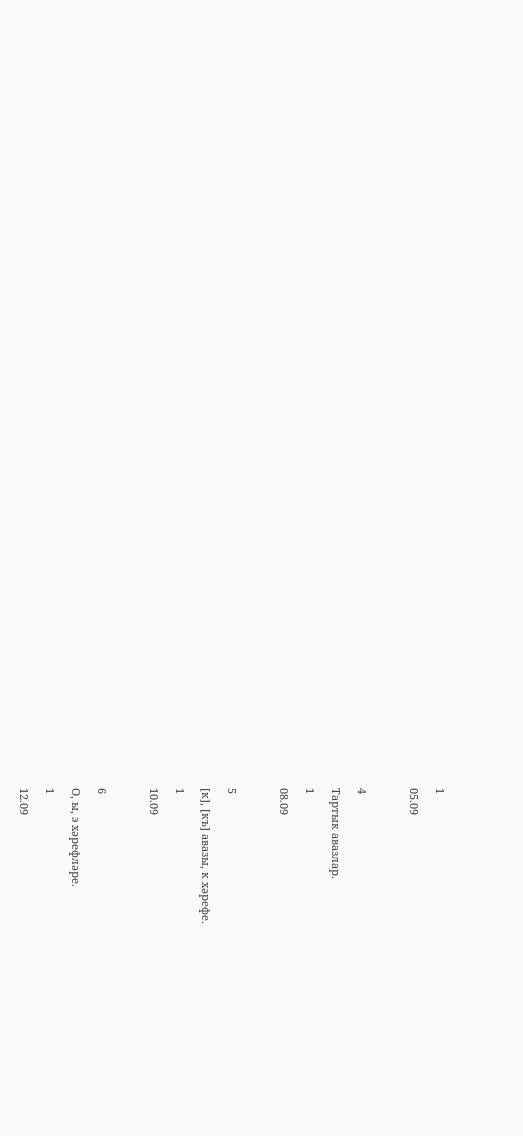1

05.09



4

Тартык авазлар.

1

08.09



5

[к], [къ] авазы, к хәрефе.

1

10.09



6

О, ы, э хәрефләре.

1

12.09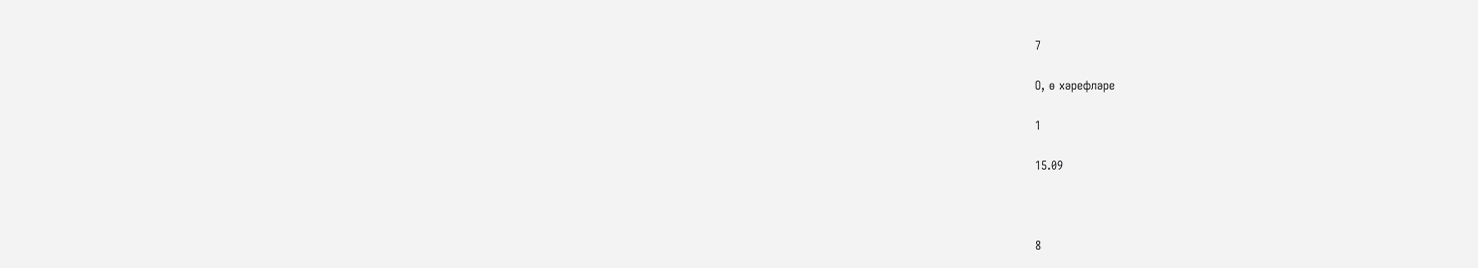7

О, ө хәрефләре

1

15.09



8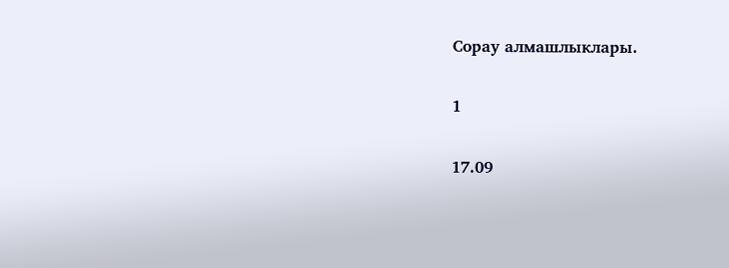Сорау алмашлыклары.

1

17.09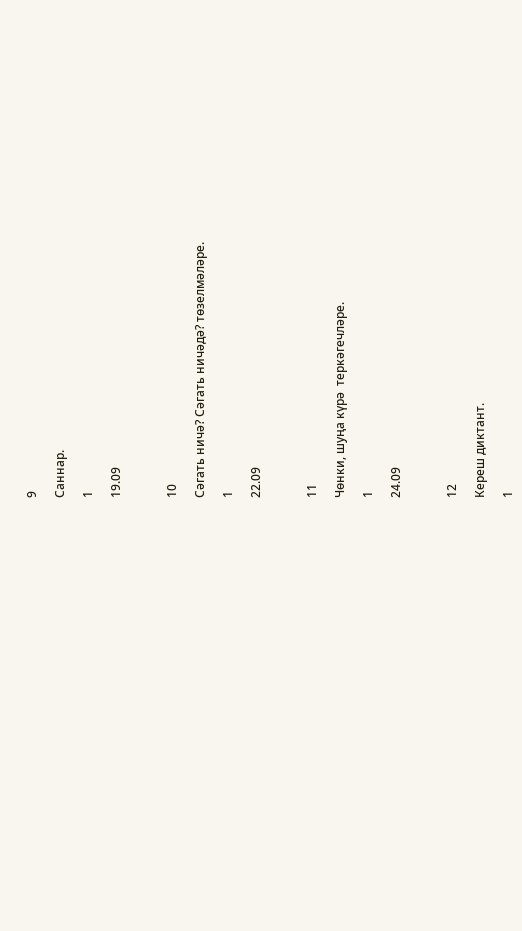9

Саннар.

1

19.09



10

Сәгать ничә? Сәгать ничәдә? төзелмәләре.

1

22.09



11

Чөнки, шуңа күрә  теркәгечләре.

1

24.09



12

Кереш диктант.

1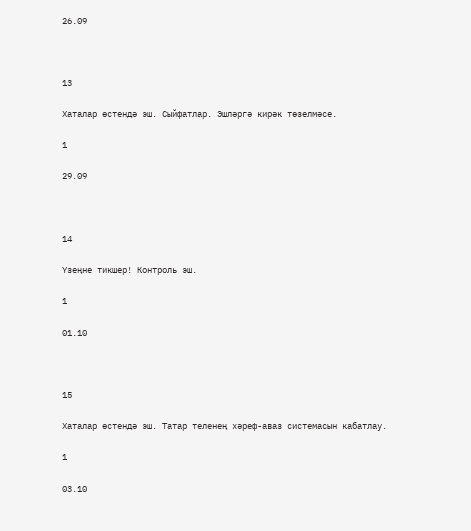26.09



13

Хаталар өстендә эш. Сыйфатлар. Эшләргә кирәк төзелмәсе.

1

29.09



14

Үзеңне тикшер! Контроль эш.

1

01.10



15

Хаталар өстендә эш. Татар теленең хәреф-аваз системасын кабатлау.

1

03.10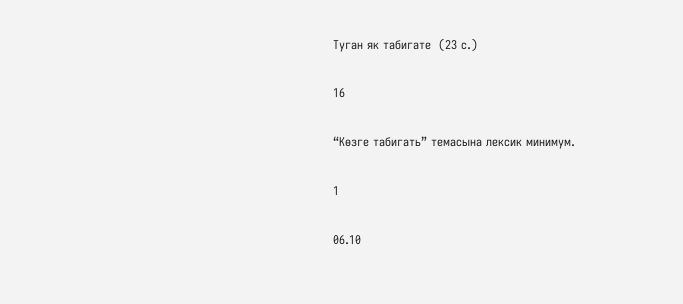Туган як табигате  (23 с.)

16

“Көзге табигать” темасына лексик минимум.

1

06.10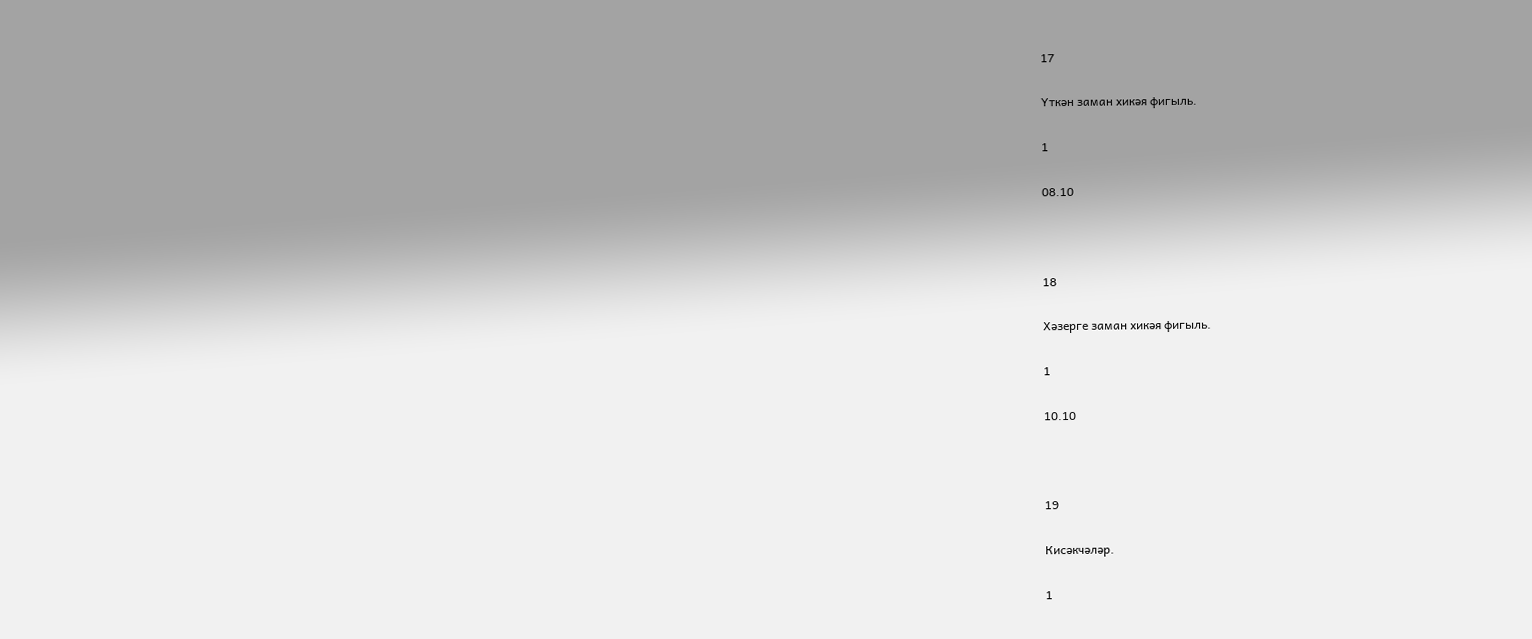17

Үткән заман хикәя фигыль.

1

08.10



18

Хәзерге заман хикәя фигыль.

1

10.10



19

Кисәкчәләр.

1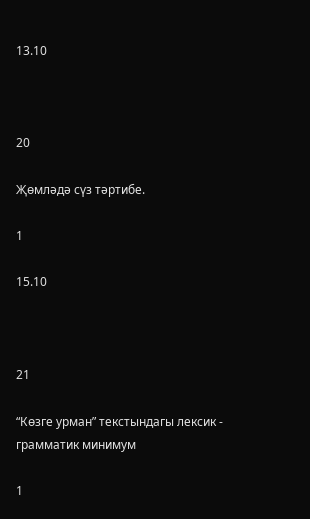13.10



20

Җөмләдә сүз тәртибе.

1

15.10



21

“Көзге урман” текстындагы лексик - грамматик минимум

1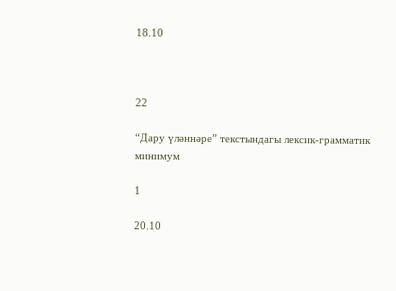18.10



22

“Дару үләннәре” текстындагы лексик-грамматик минимум

1

20.10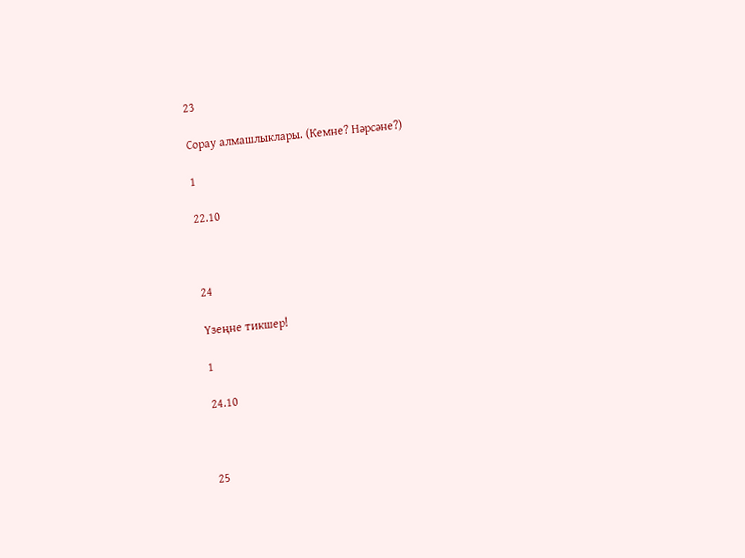23

Сорау алмашлыклары. (Кемне? Нәрсәне?)

1

22.10



24

Үзеңне тикшер!

1

24.10



25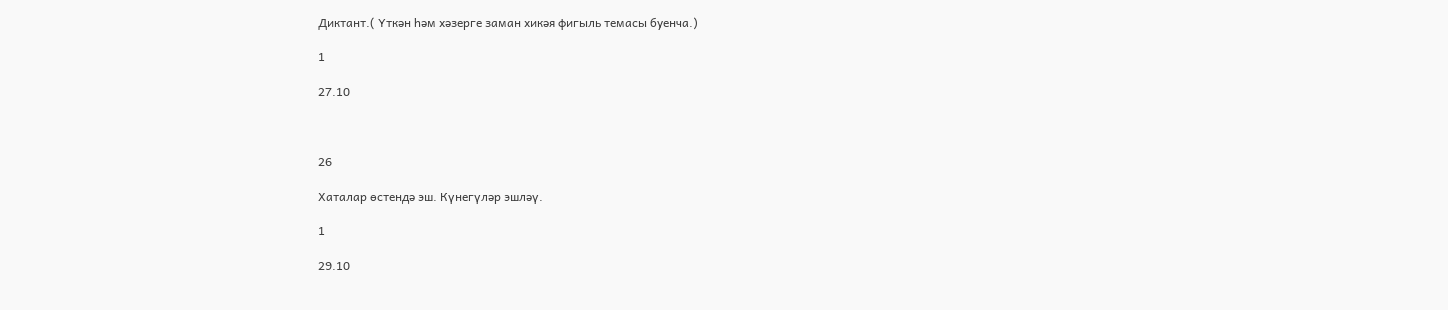Диктант.( Үткән һәм хәзерге заман хикәя фигыль темасы буенча.)

1

27.10



26

Хаталар өстендә эш. Күнегүләр эшләү.

1

29.10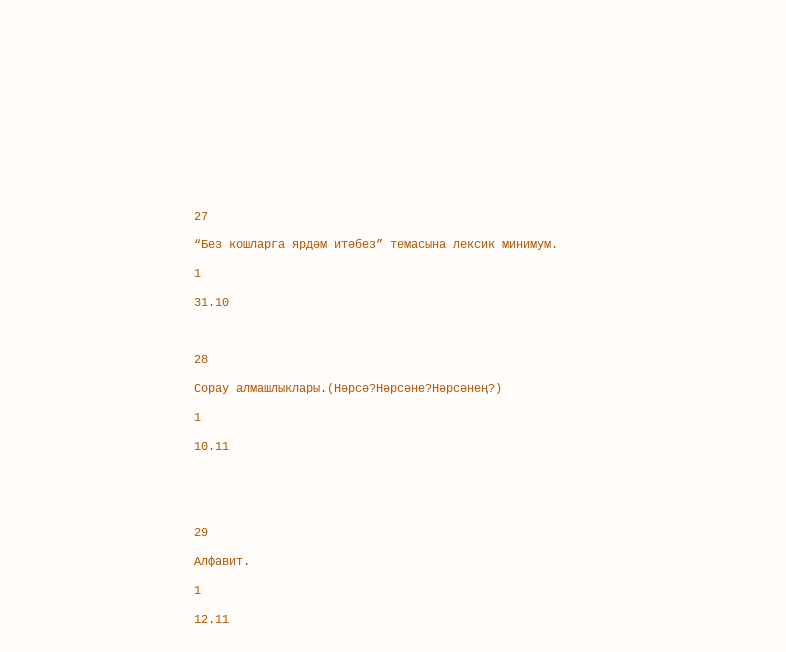27

“Без кошларга ярдәм итәбез” темасына лексик минимум.

1

31.10



28

Сорау алмашлыклары.(Нәрсә?Нәрсәне?Нәрсәнең?)

1

10.11





29

Алфавит.

1

12.11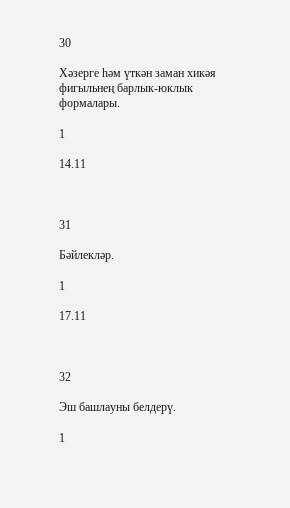30

Хәзерге һәм үткән заман хикәя фигыльнең барлык-юклык формалары.

1

14.11



31

Бәйлекләр.

1

17.11



32

Эш башлауны белдерү.

1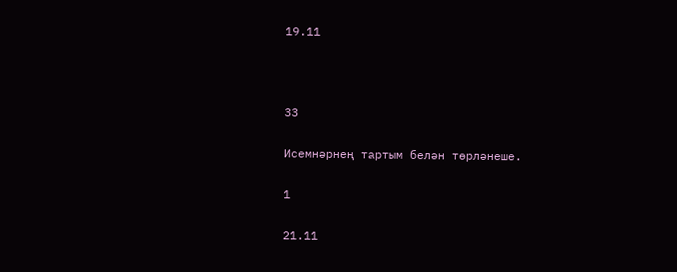19.11



33

Исемнәрнең тартым белән төрләнеше.

1

21.11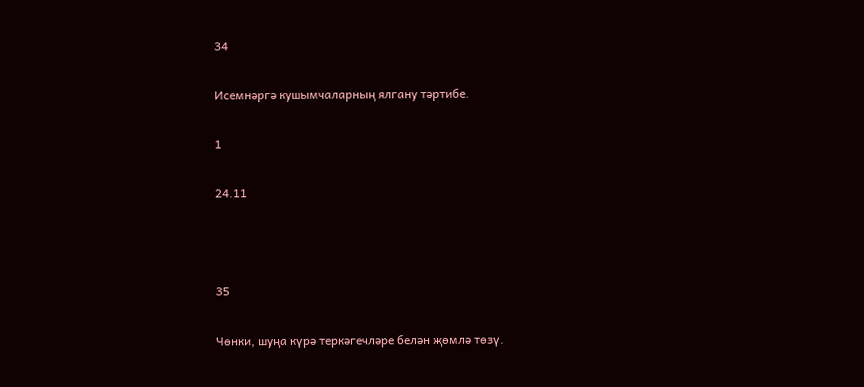34

Исемнәргә кушымчаларның ялгану тәртибе.

1

24.11



35

Чөнки, шуңа күрә теркәгечләре белән җөмлә төзү.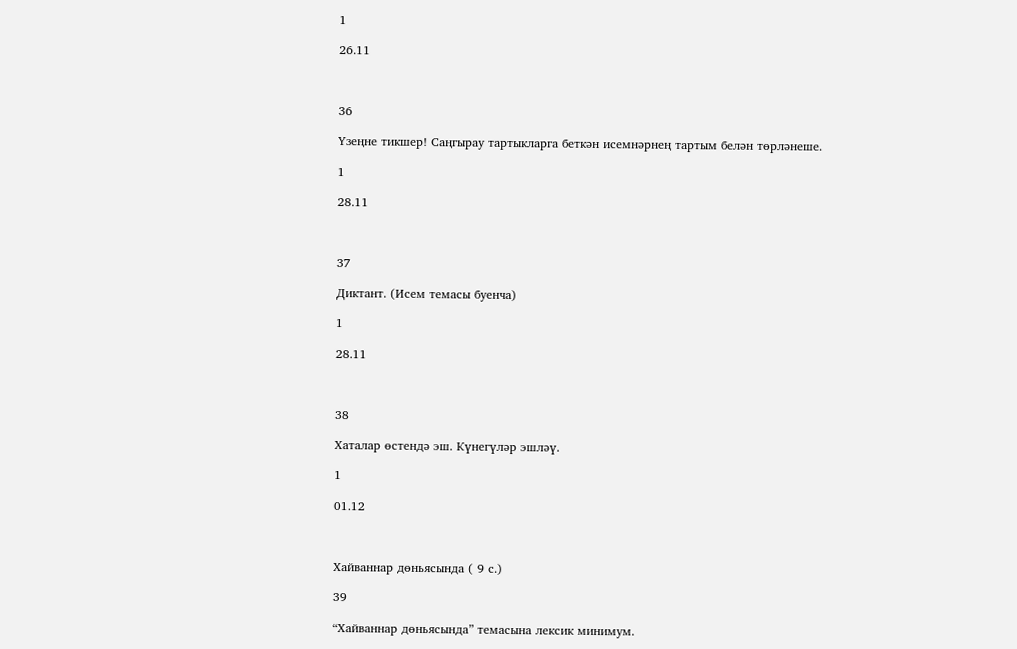1

26.11



36

Үзеңне тикшер! Саңгырау тартыкларга беткән исемнәрнең тартым белән төрләнеше.

1

28.11



37

Диктант. (Исем темасы буенча)

1

28.11



38

Хаталар өстендә эш. Күнегүләр эшләү.

1

01.12



Хайваннар дөньясында ( 9 с.)

39

“Хайваннар дөньясында” темасына лексик минимум.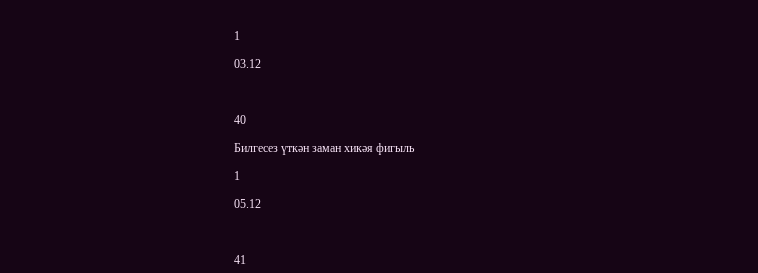1

03.12



40

Билгесез үткән заман хикәя фигыль

1

05.12



41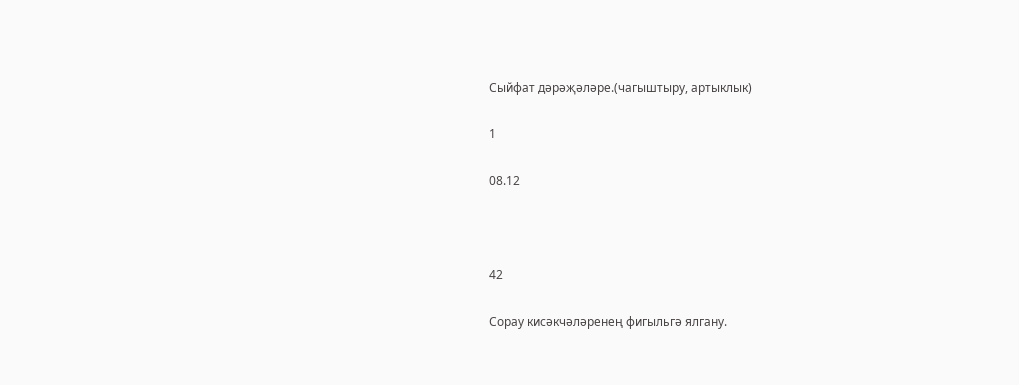Сыйфат дәрәҗәләре.(чагыштыру, артыклык)

1

08.12



42

Сорау кисәкчәләренең фигыльгә ялгану.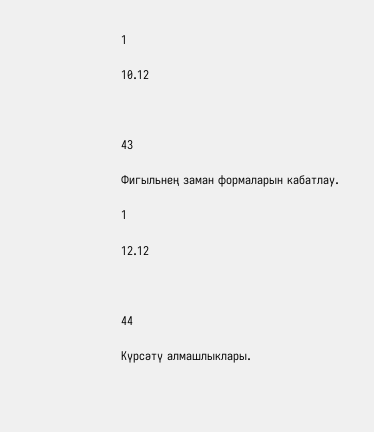1

10.12



43

Фигыльнең заман формаларын кабатлау.

1

12.12



44

Күрсәтү алмашлыклары.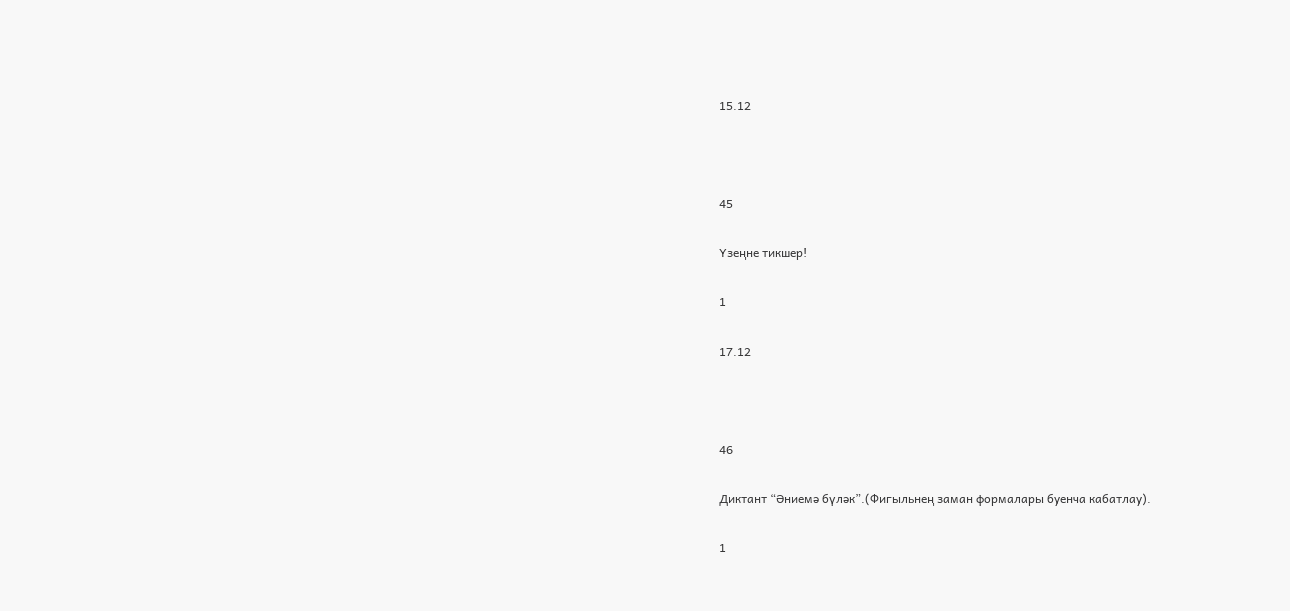15.12



45

Үзеңне тикшер!

1

17.12



46

Диктант “Әниемә бүләк”.(Фигыльнең заман формалары буенча кабатлау).

1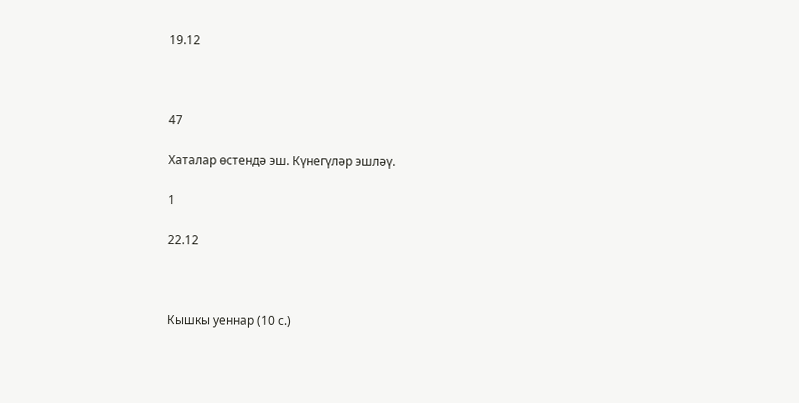19.12



47

Хаталар өстендә эш. Күнегүләр эшләү.

1

22.12



Кышкы уеннар (10 с.)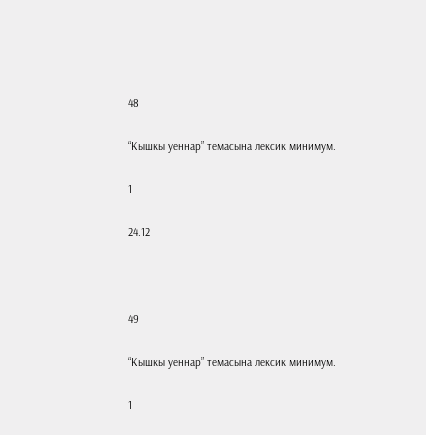48

“Кышкы уеннар” темасына лексик минимум.

1

24.12



49

“Кышкы уеннар” темасына лексик минимум.

1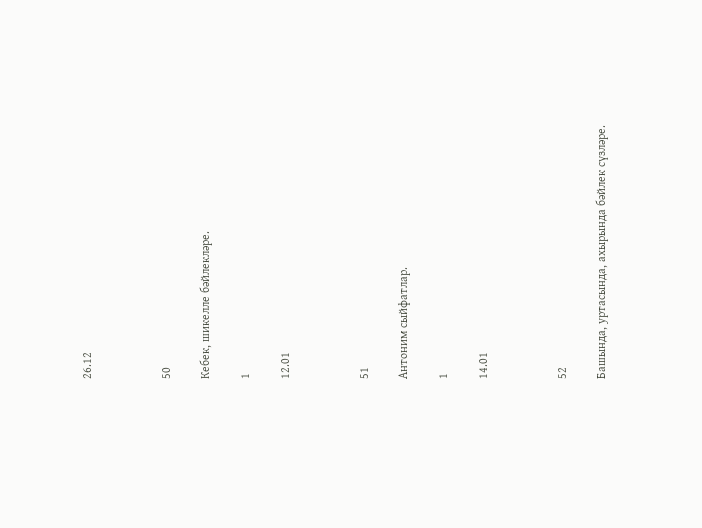26.12



50

Кебек, шикелле бәйлекләре.

1

12.01



51

Антоним сыйфатлар.

1

14.01



52

Башында, уртасында, ахырында бәйлек сүзләре.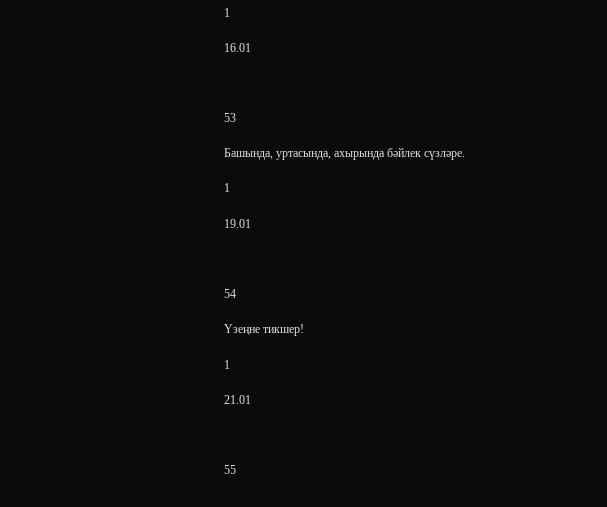1

16.01



53

Башында, уртасында, ахырында бәйлек сүзләре.

1

19.01



54

Үзеңне тикшер!

1

21.01



55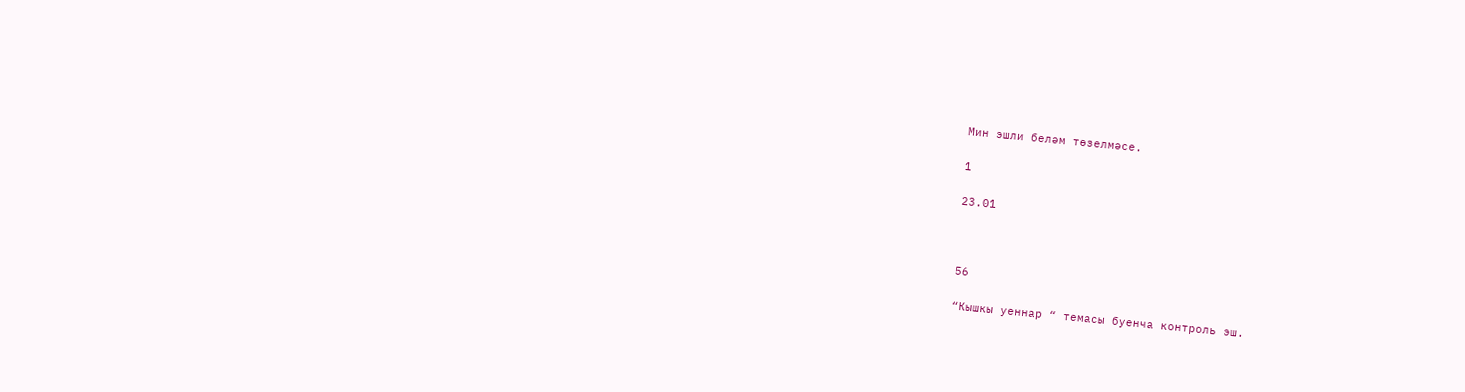Мин эшли беләм төзелмәсе.

1

23.01



56

“Кышкы уеннар “ темасы буенча контроль эш.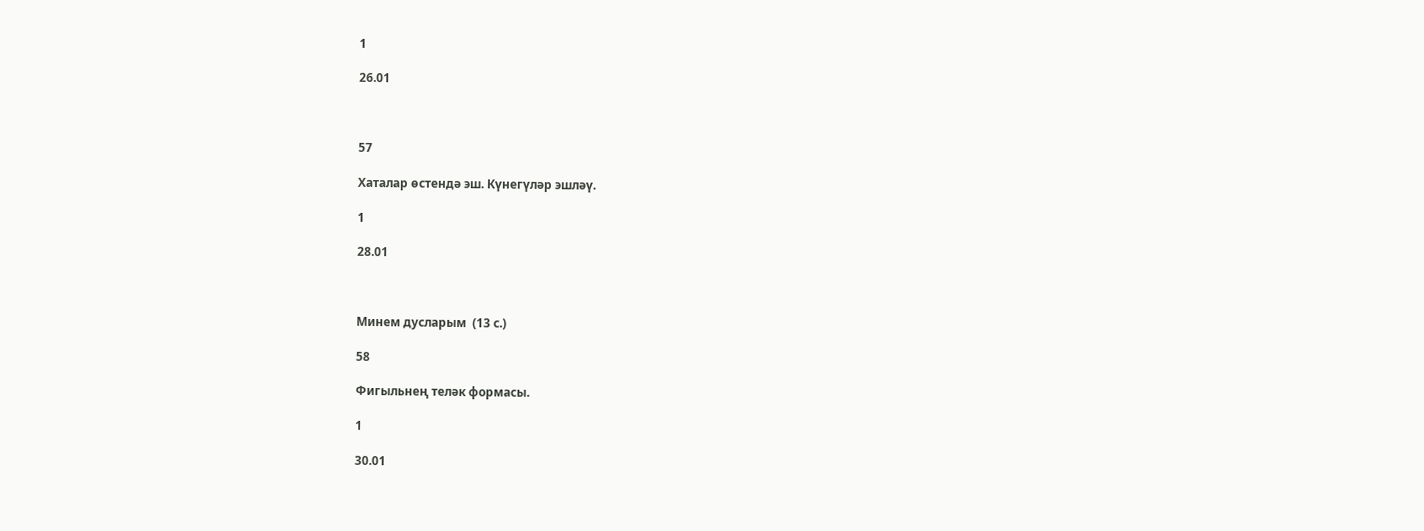1

26.01



57

Хаталар өстендә эш. Күнегүләр эшләү.

1

28.01



Минем дусларым  (13 с.)

58

Фигыльнең теләк формасы.

1

30.01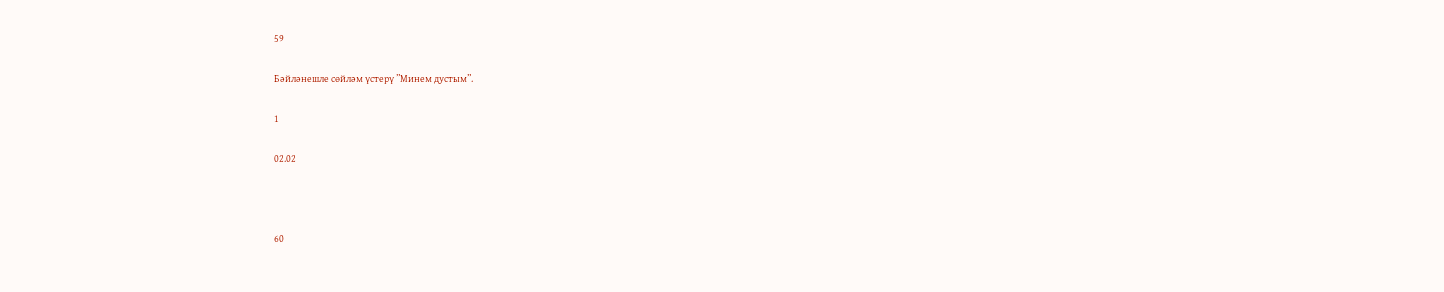59

Бәйләнешле сөйләм үстерү ”Минем дустым”.

1

02.02



60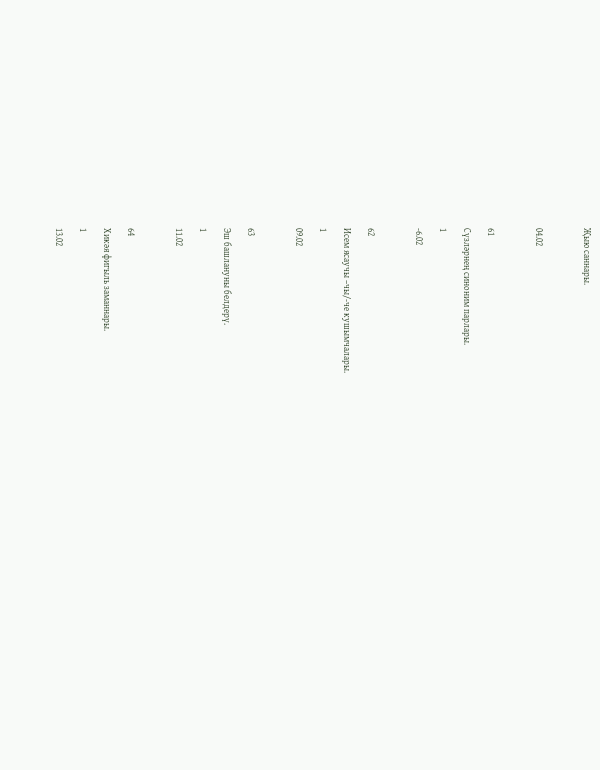Җыю саннары.



04.02



61

Сүзләрнең синоним парлары.

1

-6.02



62

Исем ясаучы –чы/-че кушымчалары.

1

09.02



63

Эш башлануны белдерү.

1

11.02



64

Хикәя фигыль заманнары.

1

13.02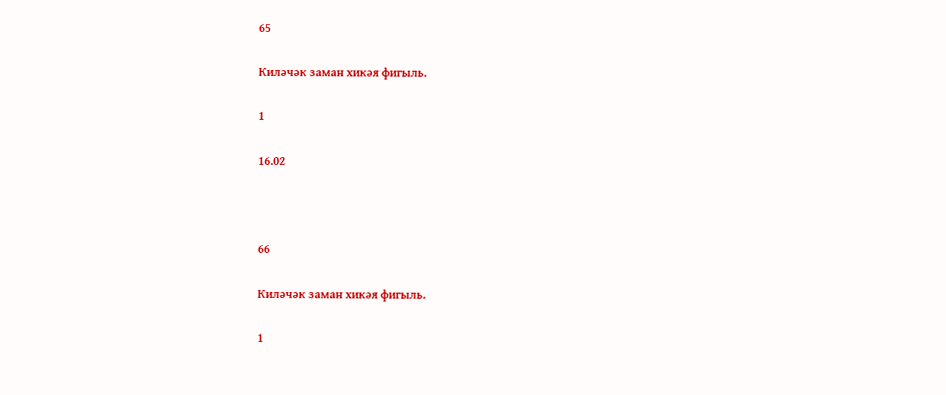65

Киләчәк заман хикәя фигыль.

1

16.02



66

Киләчәк заман хикәя фигыль.

1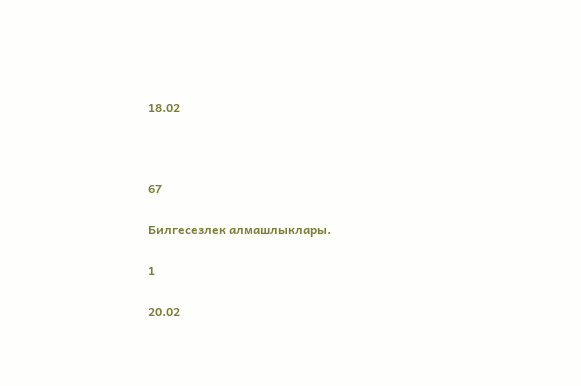18.02



67

Билгесезлек алмашлыклары.

1

20.02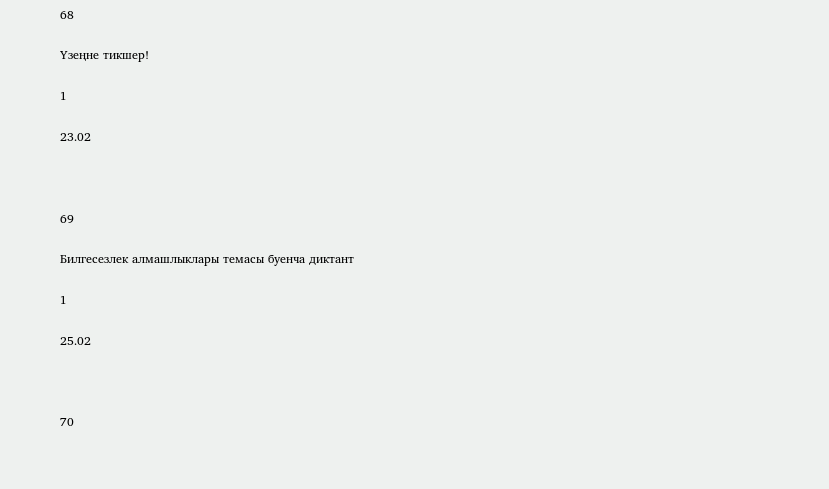68

Үзеңне тикшер!

1

23.02



69

Билгесезлек алмашлыклары темасы буенча диктант

1

25.02



70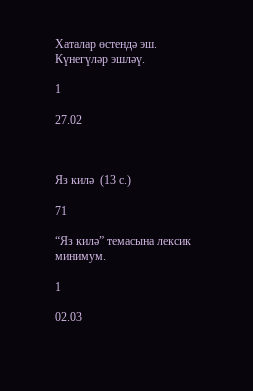Хаталар өстендә эш. Күнегүләр эшләү.

1

27.02



Яз килә  (13 с.)

71

“Яз килә” темасына лексик минимум.

1

02.03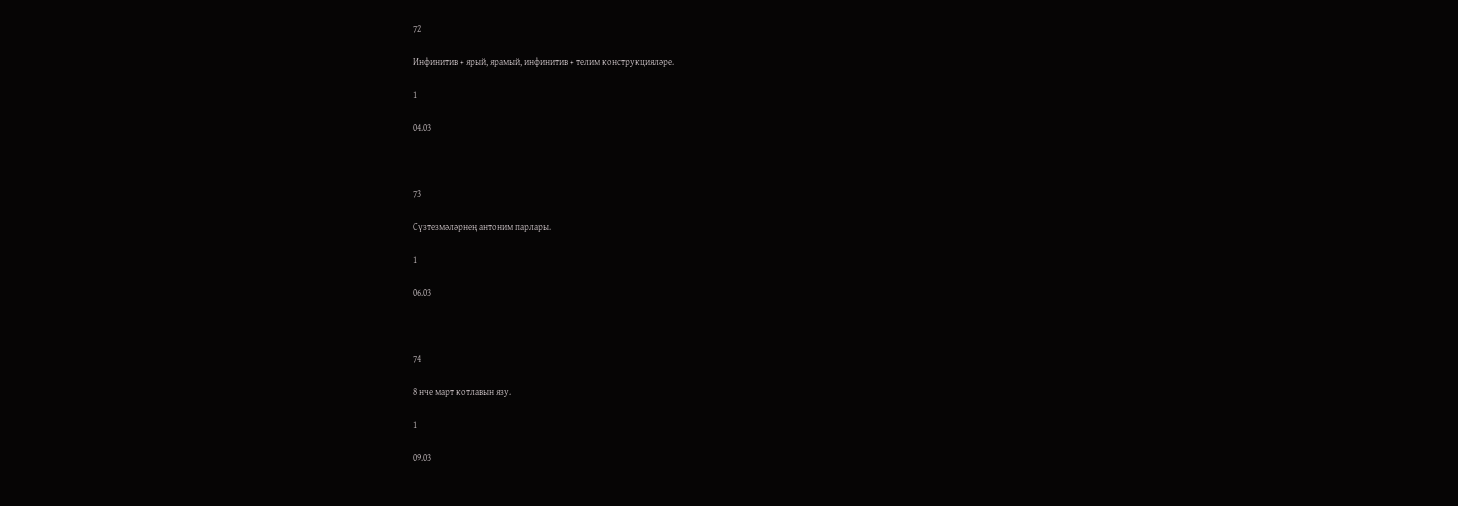72

Инфинитив + ярый, ярамый, инфинитив + телим конструкцияләре.

1

04.03



73

Сүзтезмәләрнең антоним парлары.

1

06.03



74

8 нче март котлавын язу.

1

09.03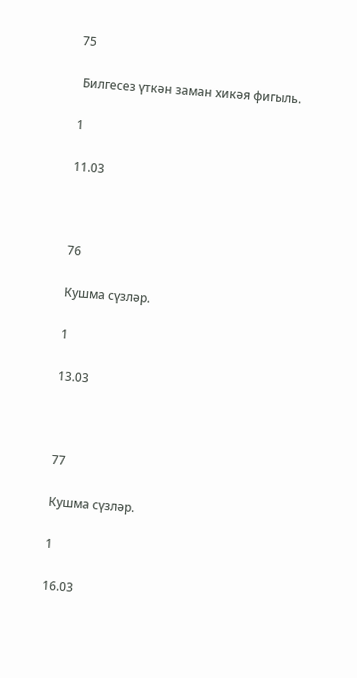75

 Билгесез үткән заман хикәя фигыль.

1

11.03



76

Кушма сүзләр.

1

13.03



77

Кушма сүзләр.

1

16.03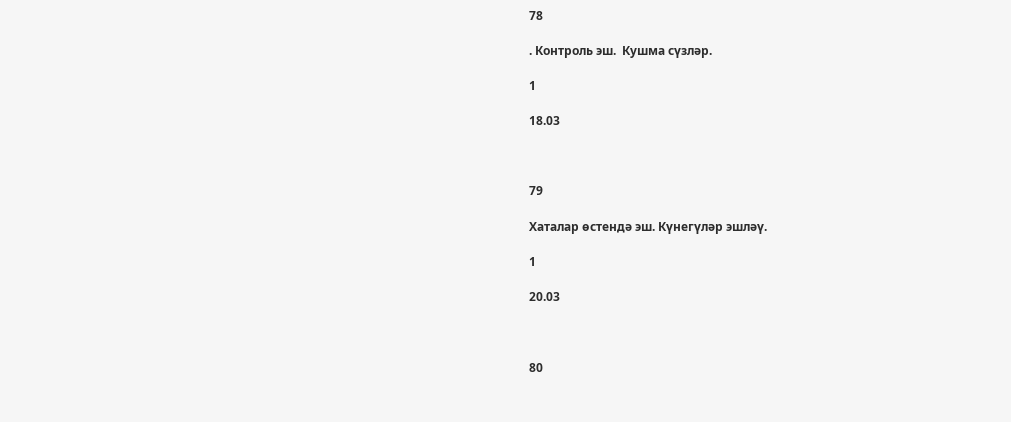78

. Контроль эш.  Кушма сүзләр.

1

18.03



79

Хаталар өстендә эш. Күнегүләр эшләү.

1

20.03



80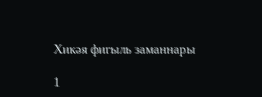Хикәя фигыль заманнары

1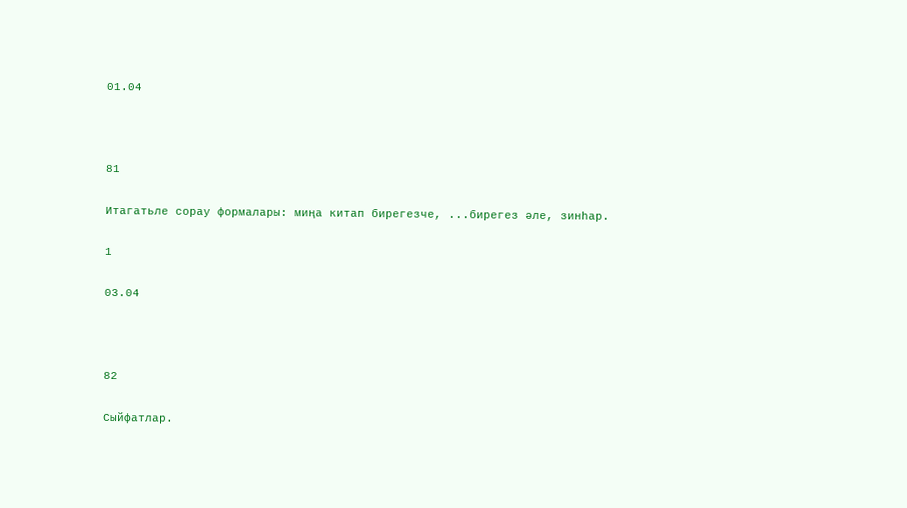01.04



81

Итагатьле сорау формалары: миңа китап бирегезче, ...бирегез әле, зинһар.

1

03.04



82

Сыйфатлар.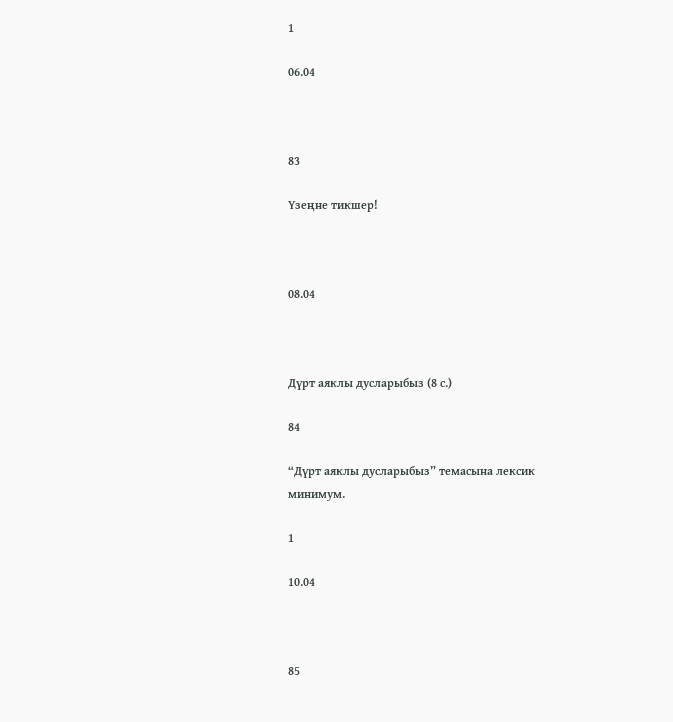1

06.04



83

Үзеңне тикшер!



08.04



Дүрт аяклы дусларыбыз (8 с.)

84

“Дүрт аяклы дусларыбыз” темасына лексик минимум.

1

10.04



85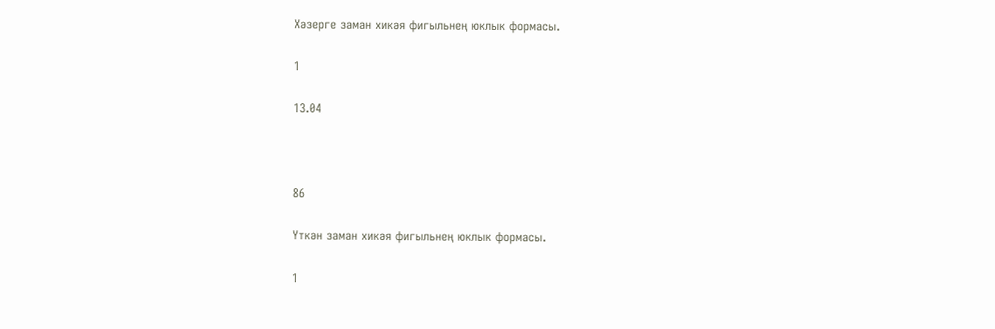Хәзерге заман хикәя фигыльнең юклык формасы.

1

13.04



86

Үткән заман хикәя фигыльнең юклык формасы.

1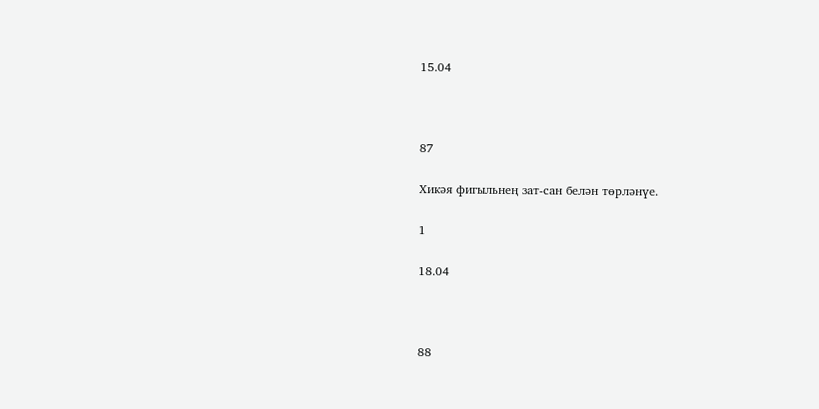15.04



87

Хикәя фигыльнең зат-сан белән төрләнүе.

1

18.04



88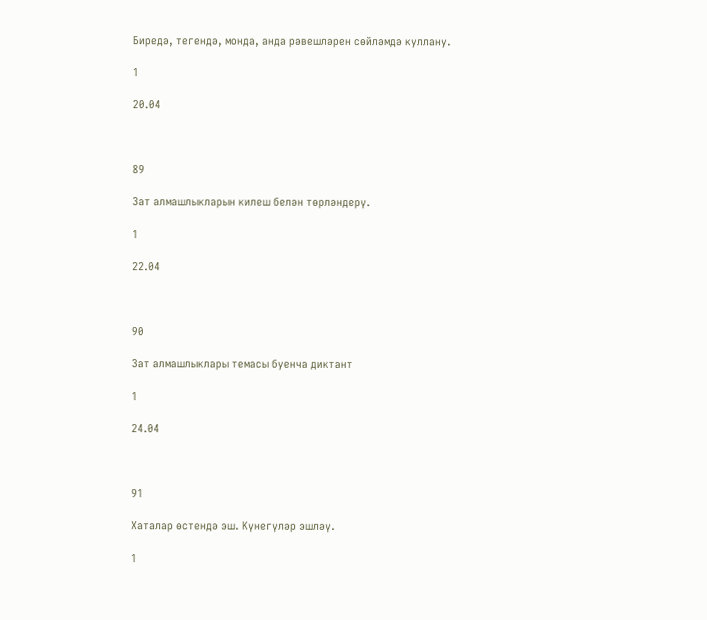Биредә, тегендә, монда, анда рәвешләрен сөйләмдә куллану.

1

20.04



89

Зат алмашлыкларын килеш белән төрләндерү.

1

22.04



90

Зат алмашлыклары темасы буенча диктант

1

24.04



91

Хаталар өстендә эш. Күнегүләр эшләү.

1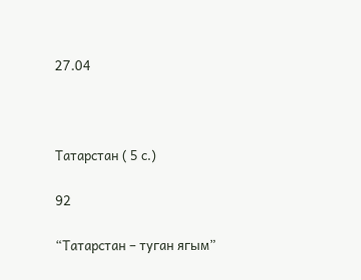27.04



Татарстан ( 5 с.)

92

“Татарстан – туган ягым”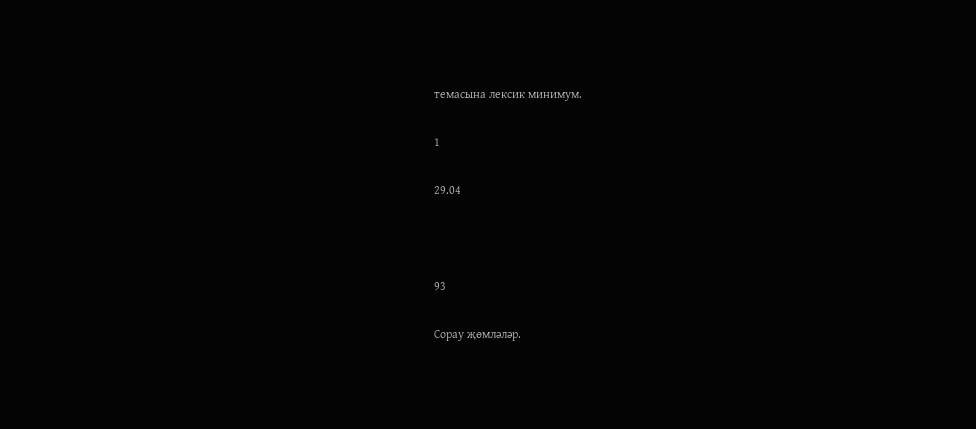темасына лексик минимум.

1

29.04



93

Сорау җөмләләр.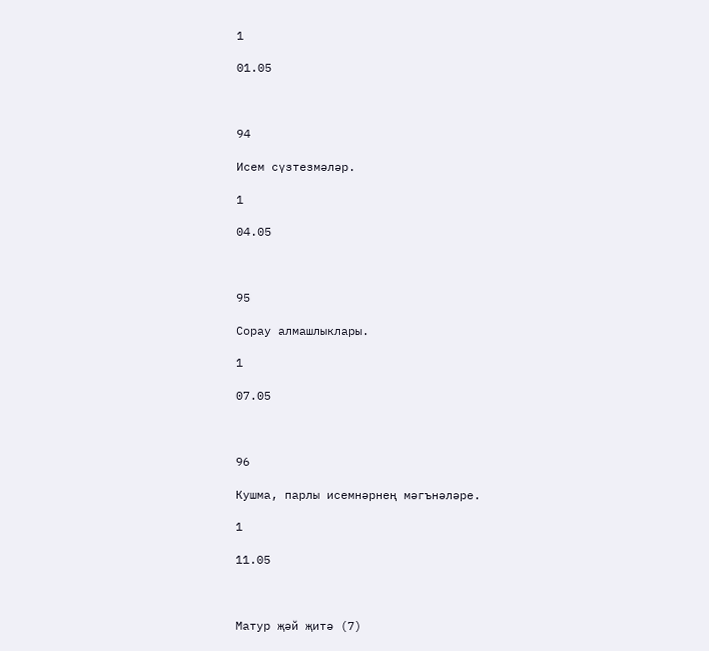1

01.05



94

Исем сүзтезмәләр.

1

04.05



95

Сорау алмашлыклары.

1

07.05



96

Кушма, парлы исемнәрнең мәгънәләре.

1

11.05



Матур җәй җитә (7)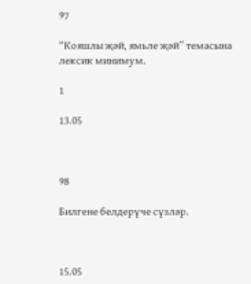97

“Кояшлы җәй, ямьле җәй” темасына лексик минимум.

1

13.05



98

Билгене белдерүче сүзләр.



15.05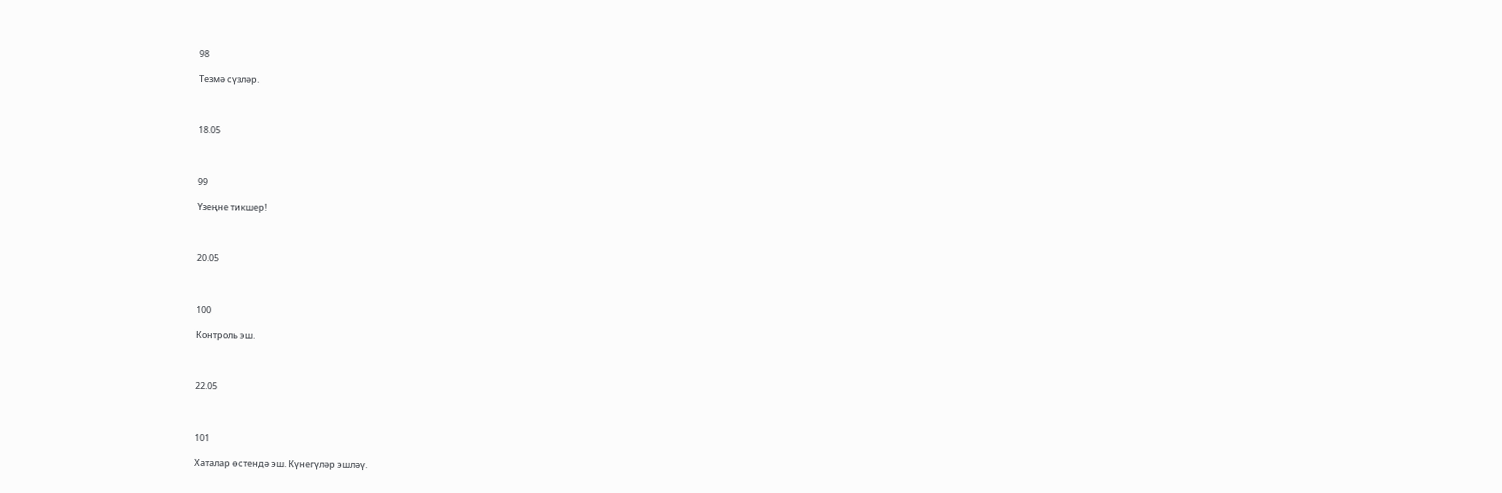98

Тезмә сүзләр.



18.05



99

Үзеңне тикшер!



20.05



100

Контроль эш.



22.05



101

Хаталар өстендә эш. Күнегүләр эшләү.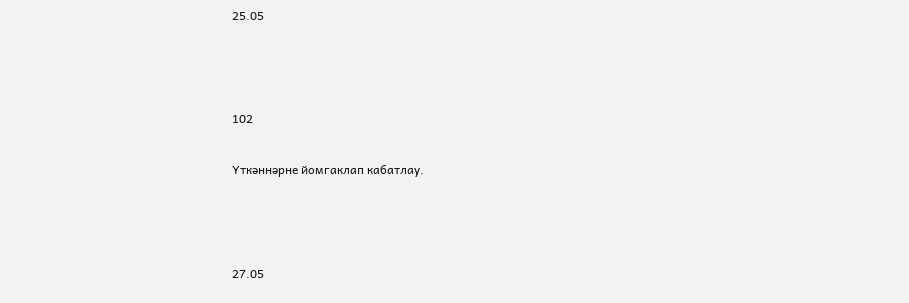25.05



102

Үткәннәрне йомгаклап кабатлау.



27.05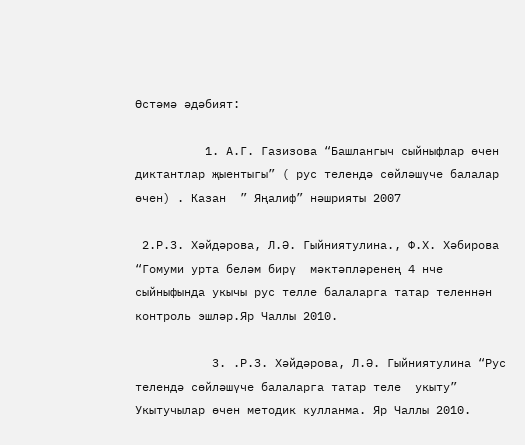Өстәмә әдәбият:

          1. А.Г. Газизова “Башлангыч сыйныфлар өчен диктантлар җыентыгы” ( рус телендә сөйләшүче балалар өчен) . Казан  ” Яңалиф” нәшрияты 2007

 2.Р.З. Хәйдәрова, Л.Ә. Гыйниятулина., Ф.Х. Хәбирова “Гомуми урта беләм бирү  мәктәпләренең 4 нче сыйныфында укычы рус телле балаларга татар теленнән контроль эшләр.Яр Чаллы 2010.

           3. .Р.З. Хәйдәрова, Л.Ә. Гыйниятулина “Рус телендә сөйләшүче балаларга татар теле  укыту” Укытучылар өчен методик кулланма. Яр Чаллы 2010.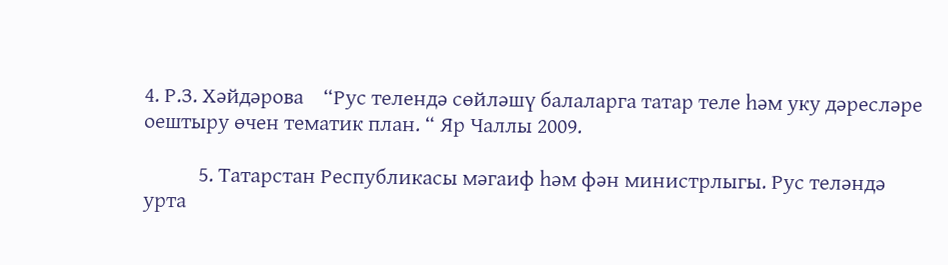4. Р.З. Хәйдәрова    “Рус телендә сөйләшү балаларга татар теле һәм уку дәресләре оештыру өчен тематик план. “ Яр Чаллы 2009.

           5. Татарстан Республикасы мәгаиф һәм фән министрлыгы. Рус теләндә урта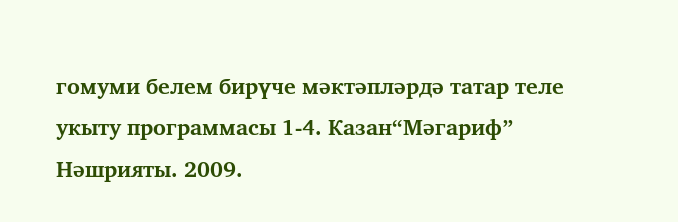гомуми белем бирүче мәктәпләрдә татар теле укыту программасы 1-4. Казан“Мәгариф” Нәшрияты. 2009.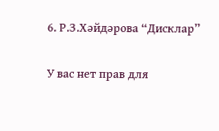6. Р.З.Хәйдәрова “Дисклар”

У вас нет прав для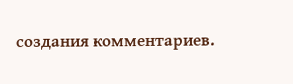создания комментариев.